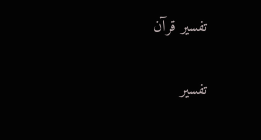تفسیر قرآن

تفسیر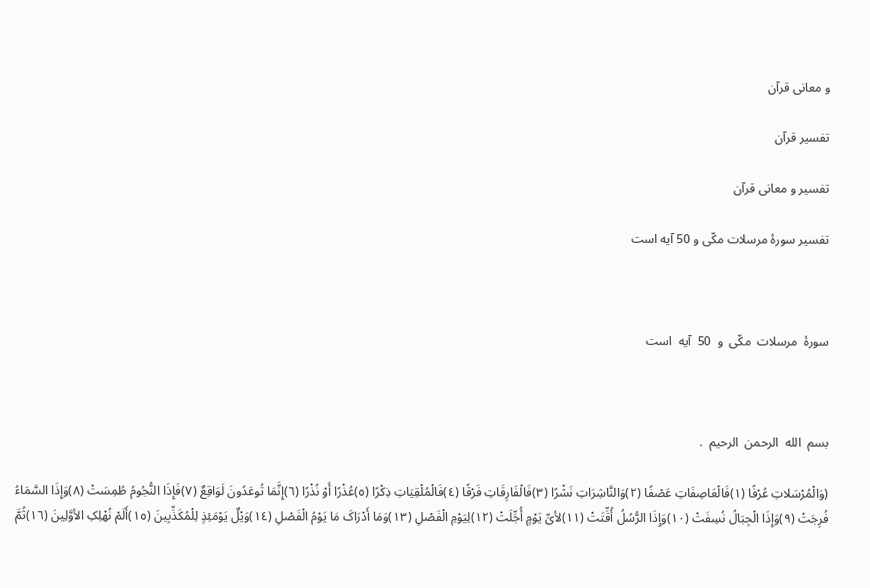و معانی قرآن

تفسیر قرآن

تفسیر و معانی قرآن

تفسیر سورۀ مرسلات مکّی و 50 آیه است



سورۀ  مرسلات  مکّی  و  50  آیه  است



بسم  الله  الرحمن  الرحیم  .

(وَالْمُرْسَلاتِ عُرْفًا (١)فَالْعَاصِفَاتِ عَصْفًا (٢)وَالنَّاشِرَاتِ نَشْرًا (٣)فَالْفَارِقَاتِ فَرْقًا (٤)فَالْمُلْقِیَاتِ ذِکْرًا (٥)عُذْرًا أَوْ نُذْرًا (٦)إِنَّمَا تُوعَدُونَ لَوَاقِعٌ (٧)فَإِذَا النُّجُومُ طُمِسَتْ (٨)وَإِذَا السَّمَاءُ فُرِجَتْ (٩)وَإِذَا الْجِبَالُ نُسِفَتْ (١٠)وَإِذَا الرُّسُلُ أُقِّتَتْ (١١)لأیِّ یَوْمٍ أُجِّلَتْ (١٢)لِیَوْمِ الْفَصْلِ (١٣)وَمَا أَدْرَاکَ مَا یَوْمُ الْفَصْلِ (١٤)وَیْلٌ یَوْمَئِذٍ لِلْمُکَذِّبِینَ (١٥)أَلَمْ نُهْلِکِ الأوَّلِینَ (١٦)ثُمَّ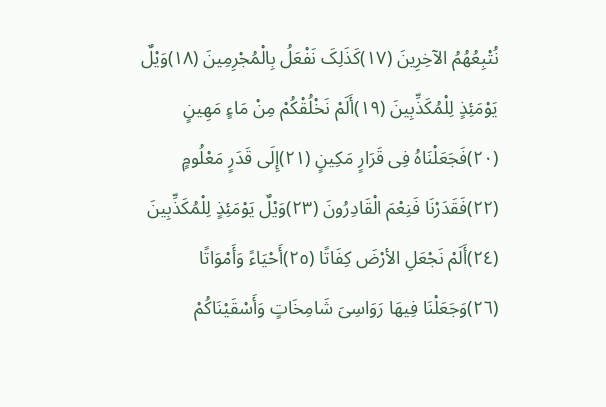نُتْبِعُهُمُ الآخِرِینَ (١٧)کَذَلِکَ نَفْعَلُ بِالْمُجْرِمِینَ (١٨)وَیْلٌ یَوْمَئِذٍ لِلْمُکَذِّبِینَ (١٩)أَلَمْ نَخْلُقْکُمْ مِنْ مَاءٍ مَهِینٍ (٢٠)فَجَعَلْنَاهُ فِی قَرَارٍ مَکِینٍ (٢١)إِلَى قَدَرٍ مَعْلُومٍ (٢٢)فَقَدَرْنَا فَنِعْمَ الْقَادِرُونَ (٢٣)وَیْلٌ یَوْمَئِذٍ لِلْمُکَذِّبِینَ (٢٤)أَلَمْ نَجْعَلِ الأرْضَ کِفَاتًا (٢٥)أَحْیَاءً وَأَمْوَاتًا (٢٦)وَجَعَلْنَا فِیهَا رَوَاسِیَ شَامِخَاتٍ وَأَسْقَیْنَاکُمْ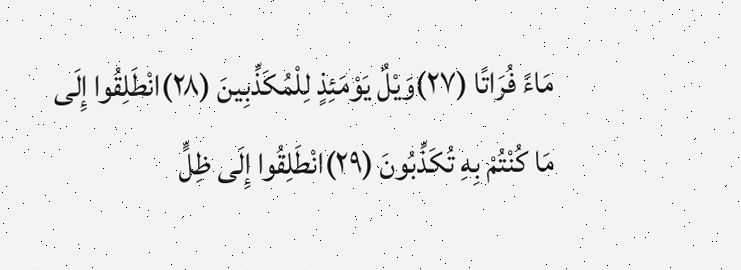مَاءً فُرَاتًا (٢٧)وَیْلٌ یَوْمَئِذٍ لِلْمُکَذِّبِینَ (٢٨)انْطَلِقُوا إِلَى مَا کُنْتُمْ بِهِ تُکَذِّبُونَ (٢٩)انْطَلِقُوا إِلَى ظِلٍّ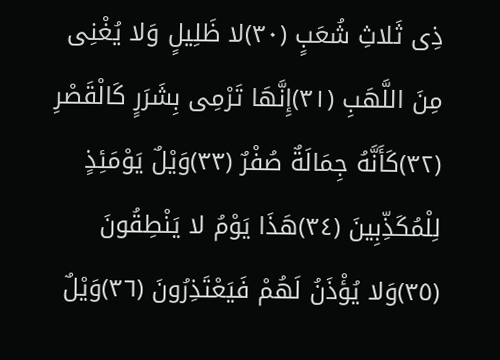ذِی ثَلاثِ شُعَبٍ (٣٠)لا ظَلِیلٍ وَلا یُغْنِی مِنَ اللَّهَبِ (٣١)إِنَّهَا تَرْمِی بِشَرَرٍ کَالْقَصْرِ (٣٢)کَأَنَّهُ جِمَالَةٌ صُفْرٌ (٣٣)وَیْلٌ یَوْمَئِذٍ لِلْمُکَذِّبِینَ (٣٤)هَذَا یَوْمُ لا یَنْطِقُونَ (٣٥)وَلا یُؤْذَنُ لَهُمْ فَیَعْتَذِرُونَ (٣٦)وَیْلٌ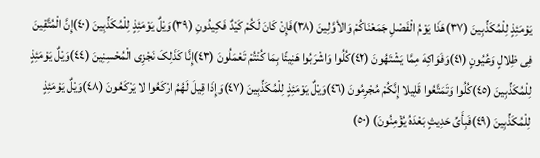یَوْمَئِذٍ لِلْمُکَذِّبِینَ (٣٧)هَذَا یَوْمُ الْفَصْلِ جَمَعْنَاکُمْ وَالأوَّلِینَ (٣٨)فَإِنْ کَانَ لَکُمْ کَیْدٌ فَکِیدُونِ (٣٩)وَیْلٌ یَوْمَئِذٍ لِلْمُکَذِّبِینَ (٤٠)إِنَّ الْمُتَّقِینَ فِی ظِلالٍ وَعُیُونٍ (٤١)وَفَوَاکِهَ مِمَّا یَشْتَهُونَ (٤٢)کُلُوا وَاشْرَبُوا هَنِیئًا بِمَا کُنْتُمْ تَعْمَلُونَ (٤٣)إِنَّا کَذَلِکَ نَجْزِی الْمُحْسِنِینَ (٤٤)وَیْلٌ یَوْمَئِذٍ لِلْمُکَذِّبِینَ (٤٥)کُلُوا وَتَمَتَّعُوا قَلِیلا إِنَّکُمْ مُجْرِمُونَ (٤٦)وَیْلٌ یَوْمَئِذٍ لِلْمُکَذِّبِینَ (٤٧)وَإِذَا قِیلَ لَهُمُ ارْکَعُوا لا یَرْکَعُونَ (٤٨)وَیْلٌ یَوْمَئِذٍ لِلْمُکَذِّبِینَ (٤٩)فَبِأَیِّ حَدِیثٍ بَعْدَهُ یُؤْمِنُونَ) (٥٠)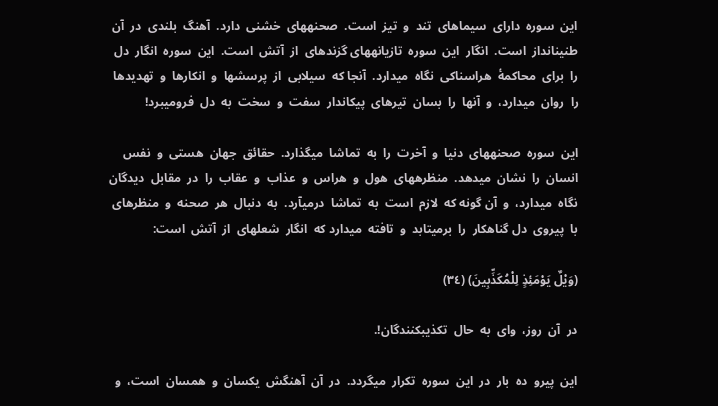این  سوره  دارای  سیماهای  تند  و  تیز  است.  صحنههای  خشنی  دارد.  آهنگ  بلندی  در  آن  طنینانداز  است.  انگار  این  سوره  تازیانههای گزندهای  از  آتش  است.  این  سوره  انگار  دل  را  برای  محاکمۀ  هراسناکی  نگاه  میدارد.  آنجا که  سیلابی  از  پرسشها  و  انکارها  و  تهدیدها  را  روان  میدارد،  و  آنها  را  بسان  تیرهای  پیکاندار  سفت  و  سخت  به  دل  فرومیبرد!

این  سوره  صحنههای  دنیا  و  آخرت  را  به  تماشا  میگذارد.  حقائق  جهان  هستی  و  نفس  انسان  را  نشان  میدهد.  منظرههای  هول  و  هراس  و  عذاب  و  عقاب  را  در  مقابل  دیدگان  نگاه  میدارد،  و  آن گونه که  لازم  است  به  تماشا  درمیآرد.  به  دنبال  هر  صحنه  و  منظرهای  با  پیروی  دل گناهکار  را  برمیتابد  و  تافته  میدارد که  انگار  شعلهای  از  آتش  است‌:

(وَیْلٌ یَوْمَئِذٍ لِلْمُکَذِّبِینَ) (٣٤)

در  آن  روز،  وای  به  حال  تکذیبکنندگان‌!.

این  پیرو  ده  بار  در  این  سوره  تکرار  میگردد.  در  آن  آهنگش  یکسان  و  همسان  است،  و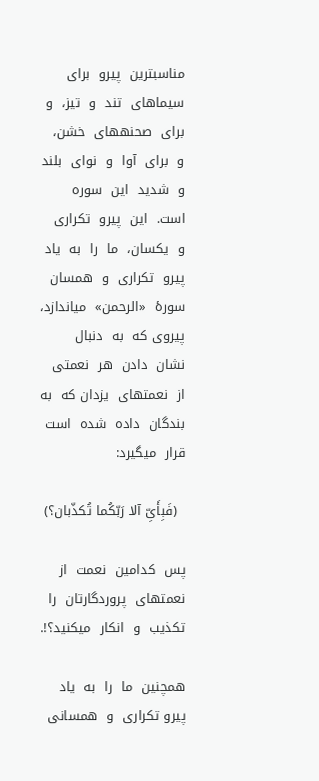مناسبترین  پیرو  برای  سیماهای  تند  و  تیز،  و  برای  صحنههای  خشن،  و  برای  آوا  و  نوای  بلند  و  شدید  این  سوره  است.  این  پیرو  تکراری  و  یکسان،  ما  را  به  یاد  پیرو  تکراری  و  همسان  سورۀ  «الرحمن»  میاندازد،  پیروی که  به  دنبال  نشان  دادن  هر  نعمتی  از  نعمتهای  یزدان که  به  بندگان  داده  شده  است  قرار  میگیرد:

  (فَبِأَیِّ آلا رَبّکُما تُکذّبان؟)

پس  کدامین  نعمت  از  نعمتهای  پروردگارتان  را  تکذیب  و  انکار  میکنید؟‌!.

همچنین  ما  را  به  یاد  پیرو تکراری  و  همسانی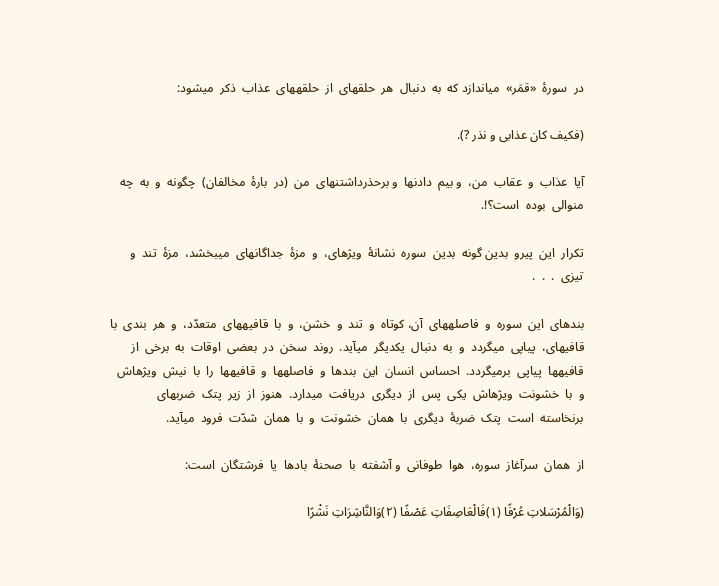در  سورۀ  «قمَر»  میاندازد که  به  دنبال  هر  حلقهای  از  حلقههای  عذاب  ذکر  میشود:

(فکیف کان عذابی و نذر ?).

آیا  عذاب  و  عقاب  من،  و بیم  دادنها  و برحذرداشتنهای  من  (در  بارۀ  مخالفان)  چگونه  و  به  چه  منوالی  بوده  است؟!.

تکرار  این  پیرو  بدین گونه  بدین  سوره  نشانۀ  ویژهای،  و  مزۀ  جداگانهای  میبخشد،  مزۀ  تند  و  تیزی  .  .  .

بندهای  این  سوره  و  فاصلههای  آن، کوتاه  و  تند  و  خشن،  و  با  قافیههای  متعدّد،  و  هر  بندی  با  قافیهای،  پیاپی  میگردد  و  به  دنبال  یکدیگر  میآید.  روند  سخن  در  بعضی  اوقات  به  برخی  از  قافیهها  پیاپی  برمیگردد.  احساس  انسان  این  بندها  و  فاصلهها  و  قافیهها  را  با  نیش  ویژهاش  و  با  خشونت  ویژهاش  یکی  پس  از  دیگری  دریافت  میدارد.  هنوز  از  زیر  پتک  ضربهای  برنخاسته  است  پتک  ضربۀ  دیگری  با  همان  خشونت  و  با  همان  شدّت  فرود  میآید.

از  همان  سرآغاز  سوره،  هوا  طوفانی  و آشفته  با  صحنۀ  بادها  یا  فرشتگان  است‌:

(وَالْمُرْسَلاتِ عُرْفًا (١)فَالْعَاصِفَاتِ عَصْفًا (٢)وَالنَّاشِرَاتِ نَشْرًا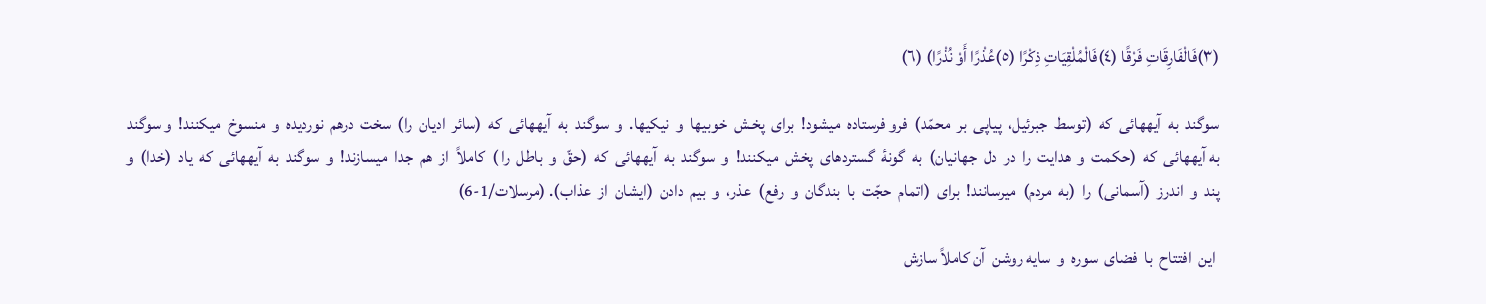(٣)فَالْفَارِقَاتِ فَرْقًا (٤)فَالْمُلْقِیَاتِ ذِکْرًا (٥)عُذْرًا أَوْ نُذْرًا) (٦)

سوگند  به  آیههائی  که  (توسط  جبرئیل،  پیاپی  بر  محمّد)  فرو فرستاده  میشود!  برای  پخـش  خوبیها  و  نیکیها.  و  سوگند  به  آیههائی  که  (سائر  ادیان  را)  سخت  درهم  نوردیده  و  منسوخ  میکنند!  و سوگند  به آیههائی  که  (حکمت  و  هدایت  را  در  دل  جهانیان)  به  گونۀ  گستردهای  پخش  میکنند!  و  سوگند  به  آیههائی  که  (حقّ  و  باطل  را )  کاملاً  از  هم  جدا  میسازند!  و  سوگند  به  آیههائی  که  یاد  (خدا)  و  پند  و  اندرز  (آسمانی)  را  (به  مردم)  میرسانند!  برای  (اتمام  حجّت  با  بندگان  و  رفع)  عذر،  و  بیم  دادن  (ایشان  از  عذاب). (مرسلات/1-6)

 این  افتتاح  با  فضای  سوره  و  سایه روشن  آن کاملاً سازش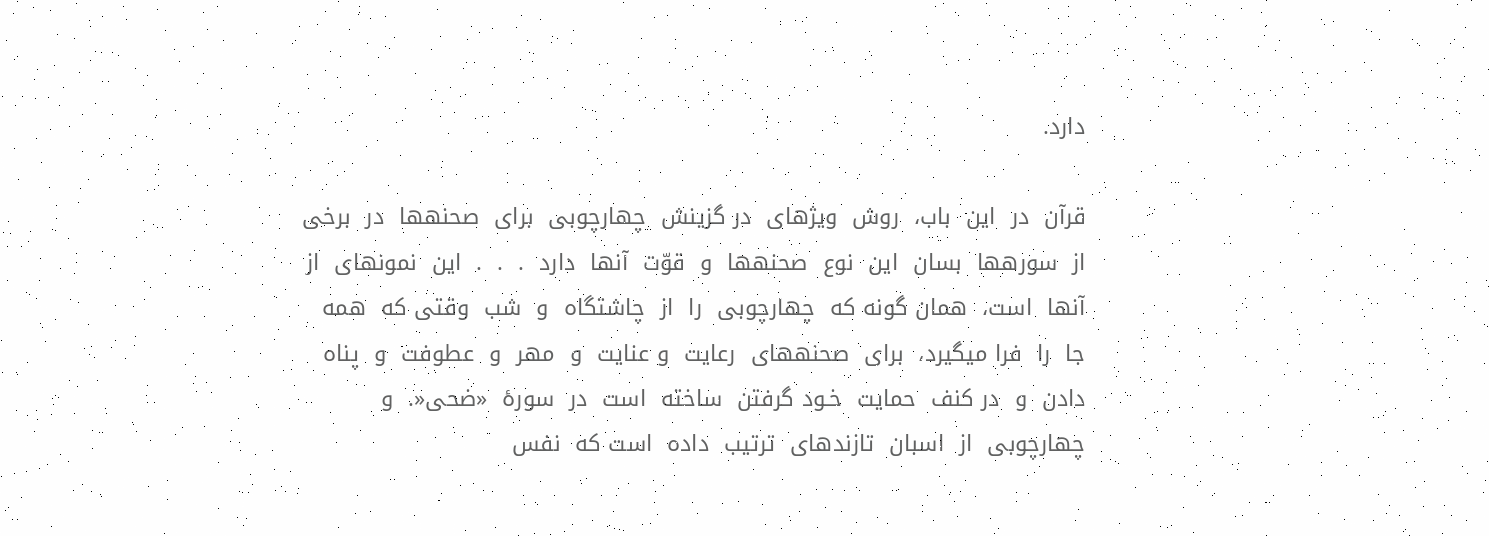دارد.

قرآن  در  این  باب،  روش  ویژهای  در گزینش  چهارچوبی  برای  صحنهها  در  برخی  از  سورهها  بسان  این  نوع  صحنهها  و  قوّت  آنها  دارد  .  .  .  این  نمونهای  از آنها  است،  همان گونه که  چهارچوبی  را  از  چاشتگاه  و  شب  وقتی که  همه  جا  را  فرا میگیرد،  برای  صحنههای  رعایت  و عنایت  و  مهر  و  عطوفت  و  پناه  دادن  و  در کنف  حمایت  خـود گرفتن  ساخته  است  در  سورۀ  «ضحی«.  و  چهارچوبی  از  اسبان  تازندهای  ترتیب  داده  است که  نفس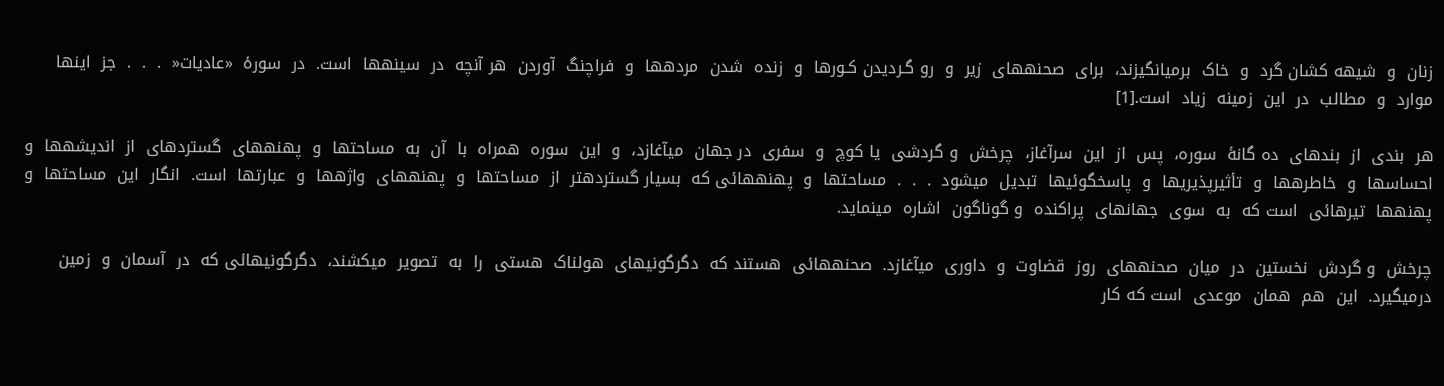زنان  و  شیهه کشان گرد  و  خاک  برمیانگیزند،  برای  صحنههای  زیر  و  رو گـردیدن کـورها  و  زنده  شدن  مردهها  و  فراچنگ  آوردن  هر آنچه  در  سینهها  است.  در  سورۀ  «عادیات«  .  .  .  جز  اینها  موارد  و  مطالب  در  این  زمینه  زیاد  است.[1]

هر  بندی  از  بندهای  ده گانۀ  سوره،  پس  از  این  سرآغاز،  چرخش  و گردشی  یا کوچ  و  سفری  در جهان  میآغازد،  و  این  سوره  همراه  با  آن  به  مساحتها  و  پهنههای  گستردهای  از  اندیشهها  و  احساسها  و  خاطرهها  و  تأثیرپذیریها  و  پاسخگوئیها  تبدیل  میشود  .  .  .  مساحتها  و  پهنههائی که  بسیار گستردهتر  از  مساحتها  و  پهنههای  واژهها  و  عبارتها  است.  انگار  این  مساحتها  و  پهنهها  تیرهائی  است که  به  سوی  جهانهای  پراکنده  و گوناگون  اشاره  مینماید.

چرخش  و گردش  نخستین  در  میان  صحنههای  روز  قضاوت  و  داوری  میآغازد.  صحنههائی  هستند که  دگرگونیهای  هولناک  هستی  را  به  تصویر  میکشند،  دگرگونیهائی که  در  آسمان  و  زمین  درمیگیرد.  این  هم  همان  موعدی  است که کار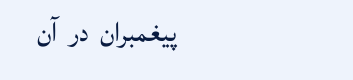پیغمبران  در  آن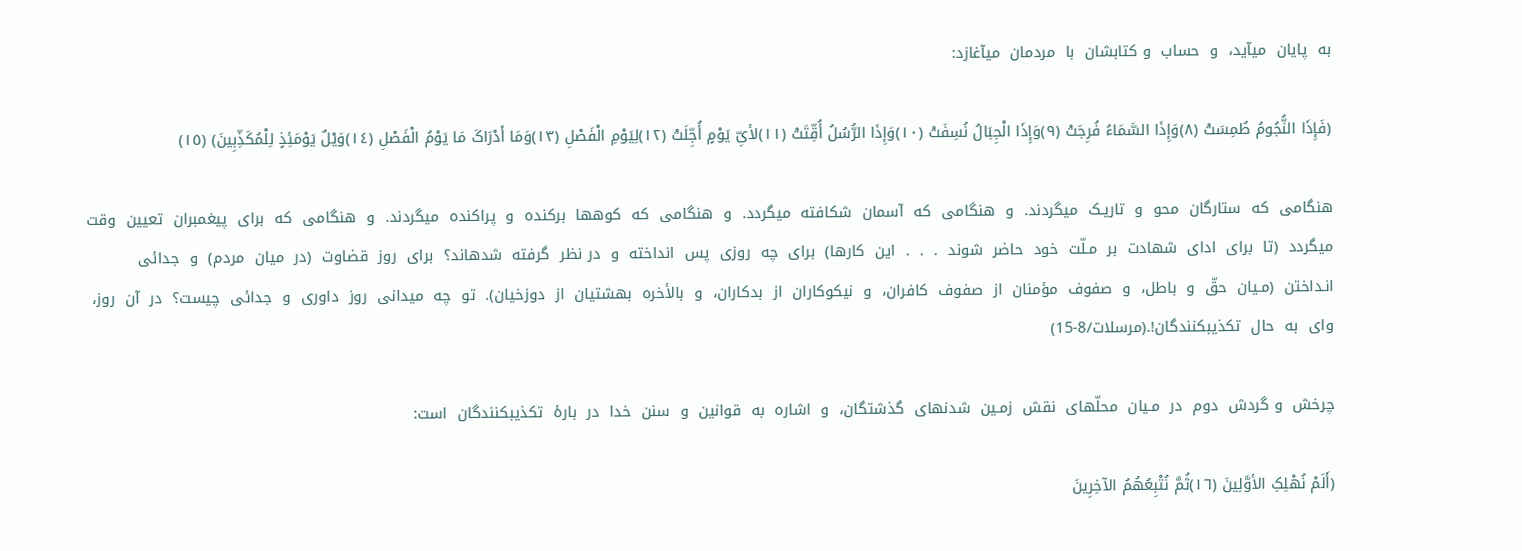به  پایان  میآید،  و  حساب  و کتابشان  با  مردمان  میآغازد:

(فَإِذَا النُّجُومُ طُمِسَتْ (٨)وَإِذَا السَّمَاءُ فُرِجَتْ (٩)وَإِذَا الْجِبَالُ نُسِفَتْ (١٠)وَإِذَا الرُّسُلُ أُقِّتَتْ (١١)لأیِّ یَوْمٍ أُجِّلَتْ (١٢)لِیَوْمِ الْفَصْلِ (١٣)وَمَا أَدْرَاکَ مَا یَوْمُ الْفَصْلِ (١٤)وَیْلٌ یَوْمَئِذٍ لِلْمُکَذِّبِینَ) (١٥)

هنگامی  که  ستارگان  محو  و  تاریـک  میگردند.  و  هنگامی  که  آسمان  شکافته  میگردد.  و  هنگامی  که  کوهها  برکنده  و  پراکنده  میگردند.  و  هنگامی  که  برای  پیغمبران  تعیین  وقت  میگردد  (تا  برای  ادای  شهادت  بر  مـلّت  خود  حاضر  شوند  .  .  .  این  کارها)  برای  چه  روزی  پس  انداخته  و  در نظر  گرفته  شدهاند؟  برای  روز  قضاوت  (در  میان  مردم)  و  جدائی  انـداختن  (مـیان  حقّ  و  باطل،  و  صفوف  مؤمنان  از  صفوف  کافران،  و  نیکوکاران  از  بدکاران،  و  بالأخره  بهشتیان  از  دوزخیان).  تو  چه  میدانی  روز  داوری  و  جدائی  چیست؟  در  آن  روز،  وای  به  حال  تکذیبکنندگان!.(مرسلات/8-15)

چرخش  و گردش  دوم  در  مـیان  محلّهای  نقش  زمـین  شدنهای  گذشتگان،  و  اشاره  به  قوانین  و  سنن  خدا  در  بارۀ  تکذیبکنندگان  است‌:

(أَلَمْ نُهْلِکِ الأوَّلِینَ (١٦)ثُمَّ نُتْبِعُهُمُ الآخِرِینَ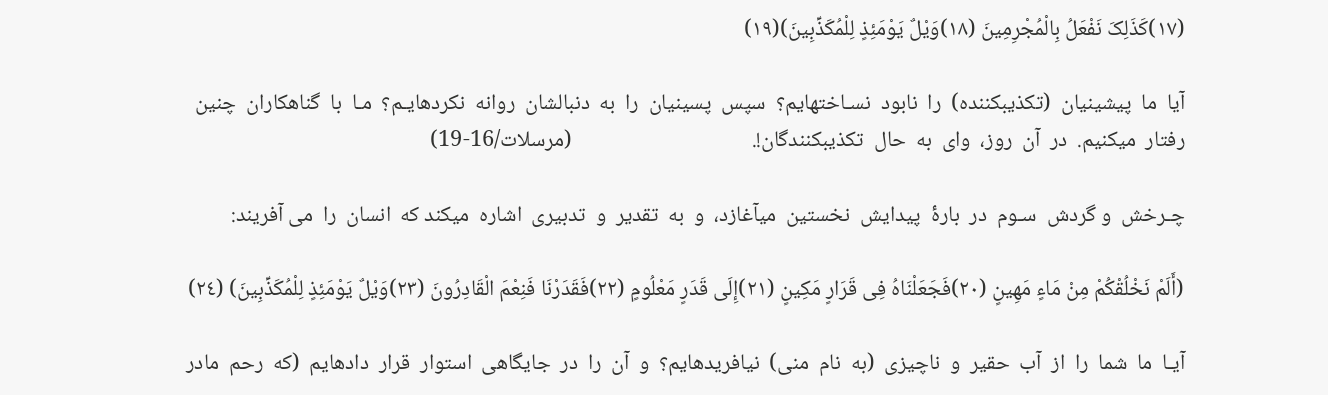(١٧)کَذَلِکَ نَفْعَلُ بِالْمُجْرِمِینَ (١٨)وَیْلٌ یَوْمَئِذٍ لِلْمُکَذِّبِینَ)(١٩)

آیا  ما  پیشینیان  (تکذیبکننده)  را  نابود  نسـاختهایم؟  سپس  پسینیان  را  به  دنبالشان  روانه  نکردهایـم؟  مـا  با  گناهکاران  چنین  رفتار  میکنیم.  در  آن  روز،  وای  به  حال  تکذیبکنندگان!.                                     (مرسلات/16-19)

چـرخش  و گردش  سـوم  در  بارۀ  پیدایش  نخستین  میآغازد،  و  به  تقدیر  و  تدبیری  اشاره  میکند که  انسان  را  می آفریند:

(أَلَمْ نَخْلُقْکُمْ مِنْ مَاءٍ مَهِینٍ (٢٠)فَجَعَلْنَاهُ فِی قَرَارٍ مَکِینٍ (٢١)إِلَى قَدَرٍ مَعْلُومٍ (٢٢)فَقَدَرْنَا فَنِعْمَ الْقَادِرُونَ (٢٣)وَیْلٌ یَوْمَئِذٍ لِلْمُکَذِّبِینَ) (٢٤)

آیـا  ما  شما  را  از  آب  حقیر  و  ناچیزی  (به  نام  منی)  نیافریدهایم؟  و  آن  را  در  جایگاهی  استوار  قرار  دادهایم  (که  رحم  مادر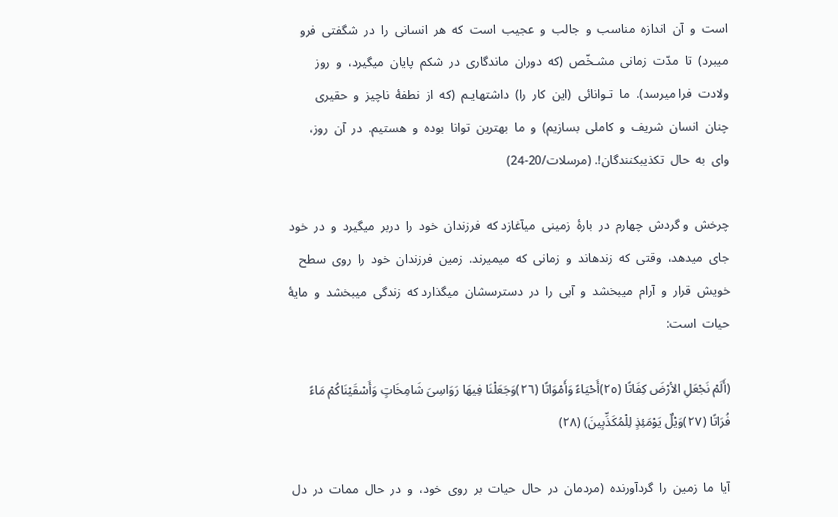است  و  آن  اندازه  مناسب  و  جالب  و  عجیب  است  که  هر  انسانی  را  در  شگفتی  فرو  میبرد)  تا  مدّت  زمانی  مشـخّص  (که  دوران  ماندگاری  در  شکم  پایان  میگیرد،  و  روز  ولادت  فرا میرسد).  ما  تـوانائی  (این  کار  را)  داشتهایـم  (که  از  نطفۀ  ناچیز  و  حقیری  چنان  انسان  شریف  و  کاملی  بسازیم)  و  ما  بهترین  توانا  بوده  و  هستیم.  در  آن  روز،  وای  به  حال  تکذیبکنندگان!. (مرسلات/20-24)

چرخش  و گردش  چهارم  در  بارۀ  زمینی  میآغازد که  فرزندان  خود  را  دربر  میگیرد  و  در  خود  جای  میدهد،  وقتی  که  زندهاند  و  زمانی  که  میمیرند.  زمین  فرزندان  خود  را  روی  سطح  خویش  قرار  و  آرام  میبخشد  و  آبی  را  در  دسترسشان  میگذارد که  زندگی  میبخشد  و  مایۀ  حیات  است‌:

(أَلَمْ نَجْعَلِ الأرْضَ کِفَاتًا (٢٥)أَحْیَاءً وَأَمْوَاتًا (٢٦)وَجَعَلْنَا فِیهَا رَوَاسِیَ شَامِخَاتٍ وَأَسْقَیْنَاکُمْ مَاءً فُرَاتًا (٢٧)وَیْلٌ یَوْمَئِذٍ لِلْمُکَذِّبِینَ) (٢٨)

آیا  ما  زمین  را  گردآورنده  (مردمان  در  حال  حیات  بر  روی  خود،  و  در  حال  ممات  در  دل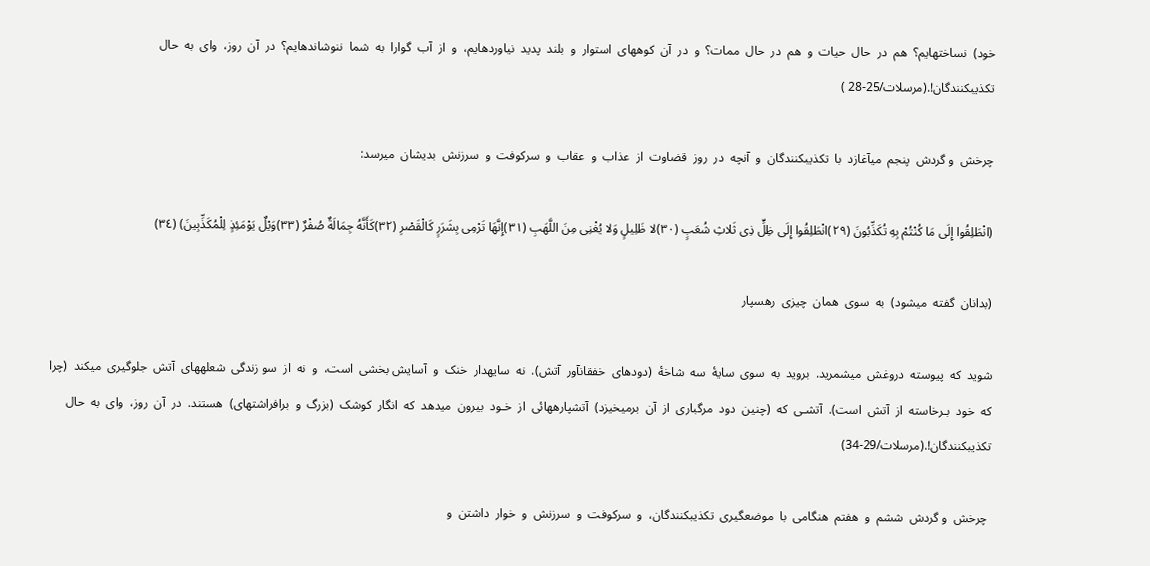خود)  نساختهایم؟  هم  در  حال  حیات  و  هم  در  حال  ممات؟  و  در  آن  کوههای  استوار  و  بلند  پدید  نیاوردهایم،  و  از  آب  گوارا  به  شما  ننوشاندهایم؟  در  آن  روز،  وای  به  حال  تکذیبکنندگان!.(مرسلات/25-28 )

چرخش  و گردش  پنجم  میآغازد  با  تکذیبکنندگان  و  آنچه  در  روز  قضاوت  از  عذاب  و  عقاب  و  سرکوفت  و  سرزنش  بدیشان  میرسد:

(انْطَلِقُوا إِلَى مَا کُنْتُمْ بِهِ تُکَذِّبُونَ (٢٩)انْطَلِقُوا إِلَى ظِلٍّ ذِی ثَلاثِ شُعَبٍ (٣٠)لا ظَلِیلٍ وَلا یُغْنِی مِنَ اللَّهَبِ (٣١)إِنَّهَا تَرْمِی بِشَرَرٍ کَالْقَصْرِ (٣٢)کَأَنَّهُ جِمَالَةٌ صُفْرٌ (٣٣)وَیْلٌ یَوْمَئِذٍ لِلْمُکَذِّبِینَ) (٣٤)

(بدانان  گفته  میشود)  به  سوی  همان  چیزی  رهسپار

شوید  که  پیوسته  دروغش  میشمرید.  بروید  به  سوی  سایۀ  سه  شاخۀ  (دودهای  خفقانآور  آتش).  نه  سایهدار  خنک  و  آسایش بخشی  است،  و  نه  از  سو زندگی  شعلههای  آتش  جلوگیری  میکند  (چرا  که  خود  بـرخاسته  از  آتش  است).  آتشـی  که  (چنین  دود  مرگباری  از  آن  برمیخیزد)  آتشپارههائی  از  خـود  بیرون  میدهد  که  انگار  کوشک  (بزرگ  و  برافراشتهای)  هستند.  در  آن  روز،  وای  به  حال  تکذیبکنندگان!.(مرسلات/29-34)

 چرخش  و گردش  ششم  و  هفتم  هنگامی  با  موضعگیری  تکذیبکنندگان،  و  سرکوفت  و  سرزنش  و  خوار  داشتن  و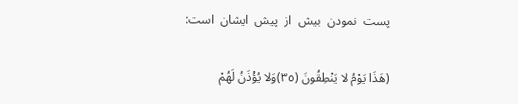پست  نمودن  بیش  از  پیش  ایشان  است‌:

(هَذَا یَوْمُ لا یَنْطِقُونَ (٣٥)وَلا یُؤْذَنُ لَهُمْ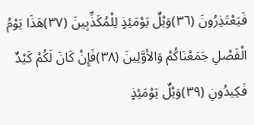فَیَعْتَذِرُونَ (٣٦)وَیْلٌ یَوْمَئِذٍ لِلْمُکَذِّبِینَ (٣٧)هَذَا یَوْمُ الْفَصْلِ جَمَعْنَاکُمْ وَالأوَّلِینَ (٣٨)فَإِنْ کَانَ لَکُمْ کَیْدٌ فَکِیدُونِ (٣٩)وَیْلٌ یَوْمَئِذٍ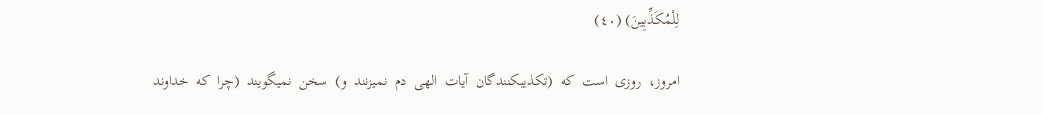لِلْمُکَذِّبِینَ) (٤٠)

امروز،  روزی  است  که  (تکذیبکنندگان  آیات  الهی  دم  نمیزنند  و)  سخن  نمیگویند  (چرا  که  خداوند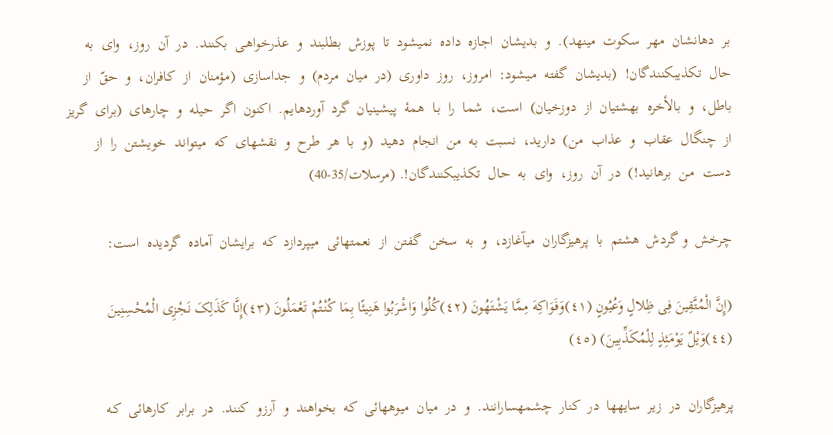بر  دهانشان  مهر  سکوت  مینهد).  و  بدیشان  اجازه  داده  نمیشود  تا  پوزش  بطلبند  و  عذرخواهـی  بکنند.  در  آن  روز،  وای  به  حال  تکذیبکنندگان!  (بدیشان  گفته  مـیشود:  امروز،  روز  داوری  (در  میان  مردم)  و  جداسازی  (مؤمنان  از  کافران،  و  حقّ  از  باطل،  و  بالأخره  بهشتیان  از  دوزخیان)  است،  شما  را  بـا  همۀ  پیشینیان  گرد  آوردهایم.  اکنون  اگر  حیله  و  چارهای  (برای  گریز  از  چنگال  عقاب  و  عذاب  من)  دارید،  نسبت  به  من  انجام  دهید  (و  با  هر  طرح  و  نقشهای  که  میتوانـد  خویشتن  را  از  دست  مـن  برهانید!)  در  آن  روز،  وای  به  حال  تکذیبکنندگان!. (مرسلات/35-40)

چرخش  و گردش  هشتم  با  پرهیزگاران  میآغازد،  و  به  سخن  گفتن  از  نعمتهائی  میپردازد  که  برایشان  آماده  گردیده  است‌:

(إِنَّ الْمُتَّقِینَ فِی ظِلالٍ وَعُیُونٍ (٤١)وَفَوَاکِهَ مِمَّا یَشْتَهُونَ (٤٢)کُلُوا وَاشْرَبُوا هَنِیئًا بِمَا کُنْتُمْ تَعْمَلُونَ (٤٣)إِنَّا کَذَلِکَ نَجْزِی الْمُحْسِنِینَ (٤٤)وَیْلٌ یَوْمَئِذٍ لِلْمُکَذِّبِینَ) (٤٥)

پرهیزگاران  در  زیر  سایهها  در  کنار  چشمهسارانند.  و  در  میان  میوههائی  که  بخواهند  و  آرزو  کنند.  در  برابر  کارهائی  کـه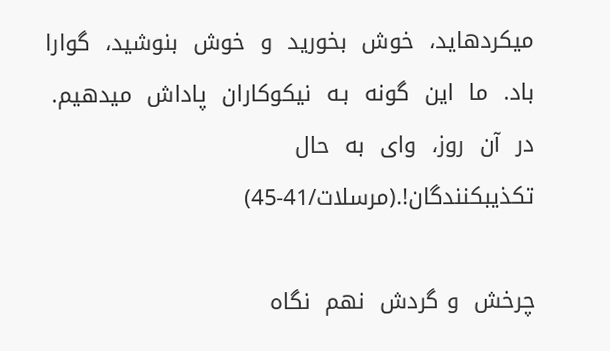میکردهاید،  خوش  بخورید  و  خوش  بنوشید،  گوارا  باد.  ما  این  گونه  بـه  نیکوکاران  پاداش  میدهیم.  در  آن  روز،  وای  به  حال  تکذیبکنندگان‌!.(مرسلات/41-45)

چرخش  و گردش  نهم  نگاه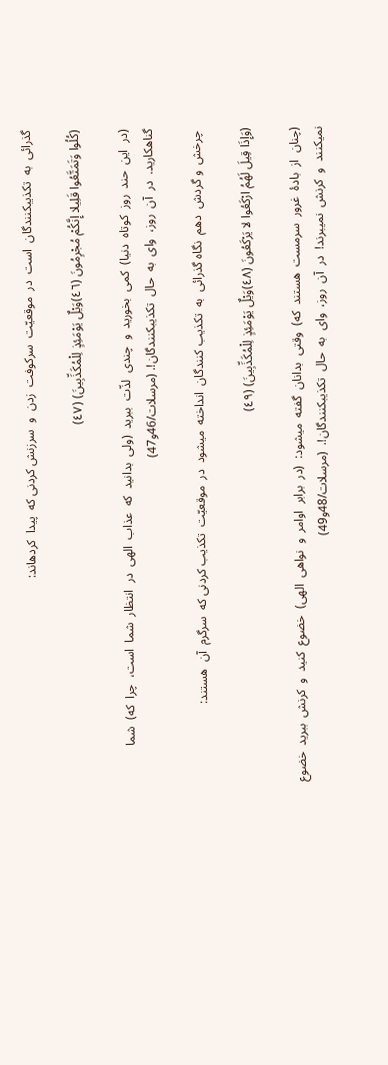گذرائی  به  تکذیبکنندگان  است  در  موقعیّت  سرکوفت  زدن  و  سرزنش کردنی که  پیدا  کردهاند:

(کُلُوا وَتَمَتَّعُوا قَلِیلا إِنَّکُمْ مُجْرِمُونَ (٤٦)وَیْلٌ یَوْمَئِذٍ لِلْمُکَذِّبِینَ) (٤٧)

(در  این  حند  روز  کوتاه  دنیا)  کمی  بخورید  و  چندی  لذّت  ببرید  (ولی  بدانید  که  عذاب  الهی  در  انتظار  شما  است،  چرا  که)  شما  گناهکارید.  در  آن  روز،  وای  به  حال  تکذیبکنندگان!. (مرسلات/46و47)

 چرخش  و گردش  دهم  نگاه گذرائی  به  تکذیب کنندگان  انداخته  میشود  در  موقعیّت  تکذیب کردنی که  سرگرم  آن  هستند:

(وَإِذَا قِیلَ لَهُمُ ارْکَعُوا لا یَرْکَعُونَ (٤٨)وَیْلٌ یَوْمَئِذٍ لِلْمُکَذِّبِینَ) (٤٩)

(چنان  از  بادۀ  غرور  سرمست  هستند  که)  وقتی  بدانان  گفته  میشود:  (در  برابر  اوامر  و  نواهی  الهی)  خضوع  کنید  و  کرنش  ببرید  خضوع  نمیکنند  و  کرنش  نمیبرند!  در  آن  روز،  وای  به  حال  تکذیبکنندگان!.  (مرسلات/48و49)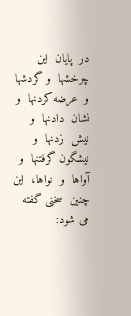در  پایان  این  چرخشها  و گردشها  و  عرضه کردنها  و  نشان  دادنها  و  نیش  زدنها  و  نیشگون ‌‌گرفتنها  و  آواها  و  نواها،  این  چنین  سخنی گفته  می شود: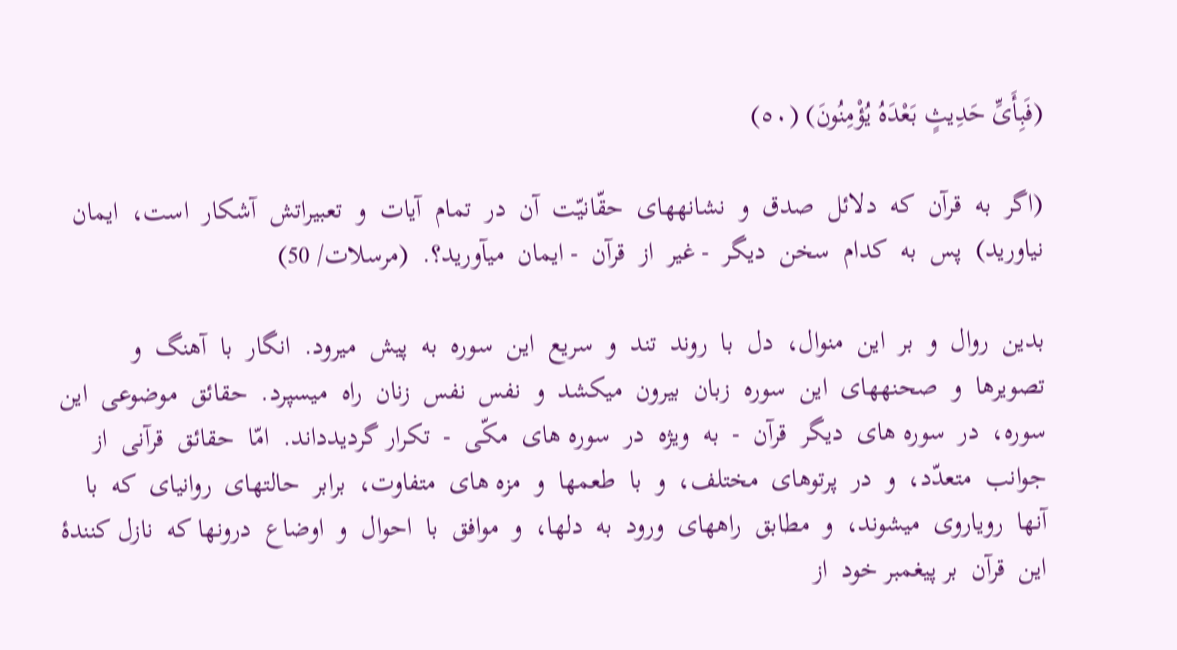(فَبِأَیِّ حَدِیثٍ بَعْدَهُ یُؤْمِنُونَ) (٥٠)

(اگر  به  قرآن  که  دلائل  صدق  و  نشانههای  حقّانیّت  آن  در  تمام  آیات  و  تعبیراتش  آشکار  است،  ایمان  نیاورید)  پس  به  کدام  سخن  دیگر  - غیر  از  قرآن  - ایمان  میآورید؟.  (مرسلات/ 50)

بدین  روال  و  بر  این  منوال،  دل  با  روند  تند  و  سریع  این  سوره  به  پیش  میرود.  انگار  با  آهنگ  و  تصویرها  و  صحنههای  این  سوره  زبان  بیرون  میکشد  و  نفس  نفس  زنان  راه  میسپرد.  حقائق  موضوعی  این  سوره،  در  سوره های  دیگر  قرآن  -  به  ویژه  در  سوره های  مکّی  -  تکرار گردیدداند.  امّا  حقائق  قرآنی  از  جوانب  متعدّد،  و  در  پرتوهای  مختلف،  و  با  طعمها  و  مزه های  متفاوت،  برابر  حالتهای  روانیای  که  با  آنها  رویاروی  میشوند،  و  مطابق  راههای  ورود  به  دلها،  و  موافق  با  احوال  و  اوضاع  درونها که  نازل کنندۀ  این  قرآن  بر پیغمبر خود  از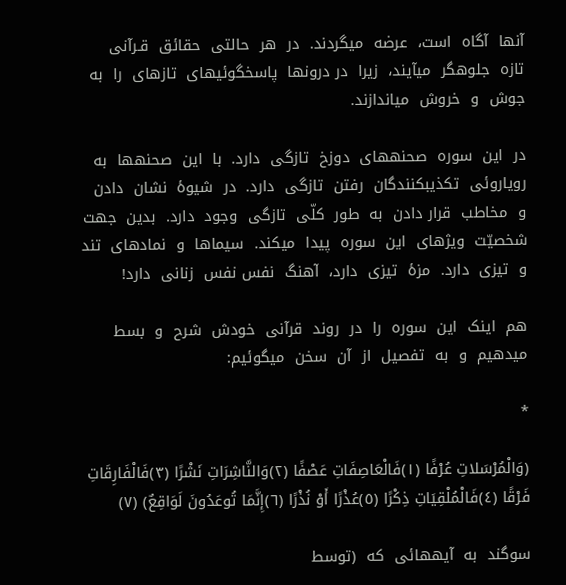آنها  آگاه  است،  عرضه  میگردند.  در  هر  حالتی  حقائق  قـرآنی  تازه  جلوهگر  میآیند،  زیرا  در درونها  پاسخگوئیهای  تازهای  را  به  جوش  و  خروش  میاندازند.

در  این  سوره  صحنههای  دوزخ  تازگی  دارد.  با  این  صحنهها  به  رویاروئی  تکذیبکنندگان  رفتن  تازگی  دارد.  در  شیوۀ  نشان  دادن  و  مخاطب  قرار دادن  به  طور  کلّی  تازگی  وجود  دارد.  بدین  جهت  شخصیّت  ویژهای  این  سوره  پیدا  میکند.  سیماها  و  نمادهای  تند  و  تیزی  دارد.  مزۀ  تیزی  دارد،  آهنگ  نفس نفس  زنانی  دارد!

هم  اینک  این  سوره  را  در  روند  قرآنی  خودش  شرح  و  بسط  میدهیم  و  به  تفصیل  از  آن  سخن  میگوئیم‌:

*

(وَالْمُرْسَلاتِ عُرْفًا (١)فَالْعَاصِفَاتِ عَصْفًا (٢)وَالنَّاشِرَاتِ نَشْرًا (٣)فَالْفَارِقَاتِ فَرْقًا (٤)فَالْمُلْقِیَاتِ ذِکْرًا (٥)عُذْرًا أَوْ نُذْرًا (٦)إِنَّمَا تُوعَدُونَ لَوَاقِعٌ) (٧)

سوگند  به  آیههائی  که  (توسط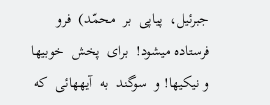جبرئیل،  پیاپی  بر  محمّد)  فرو فرستاده میشود!  برای  پخش  خوبیها و نیکیها! و  سوگند  به  آیههائی  که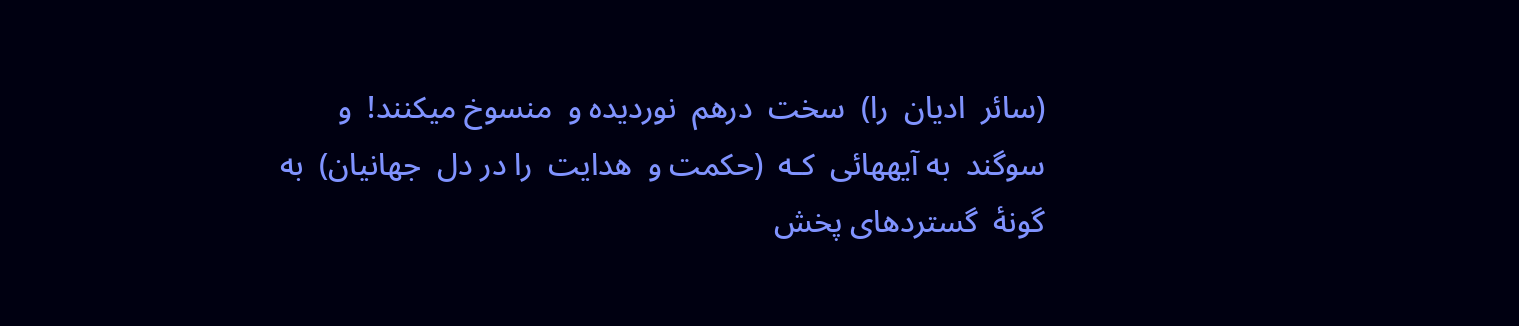(سائر  ادیان  را)  سخت  درهم  نوردیده و  منسوخ میکنند!  و سوگند  به آیههائی  کـه  (حکمت و  هدایت  را در دل  جهانیان)  به  گونۀ  گستردهای پخش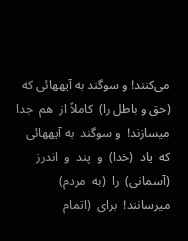می‌‌کنند! و سوگند به آیههائی که (حق و باطل را)  کاملاً از  هم  جدا  میسازند!  و سوگند  به آیههائی  که  یاد  (خدا)  و  پند  و  اندرز (آسمانی)  را  (به  مردم)  میرسانند!  برای  (اتمام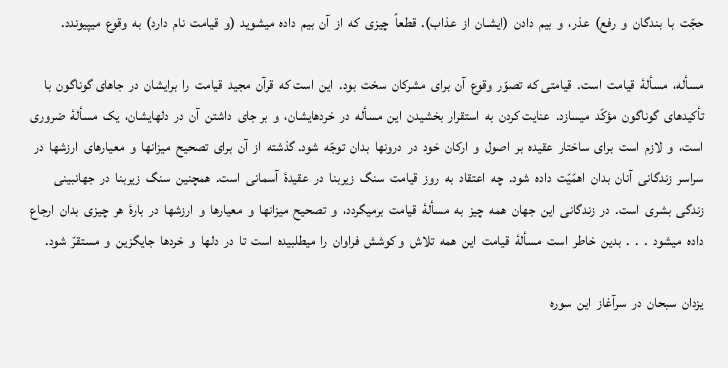حجّت  با  بندگان  و  رفع)  عذر،  و  بیم  دادن  (ایشـان  از  عذاب).  قطعاً  چیزی  که  از  آن  بیم  داده  میشوید  (و  قیامت  نام  دارد)  به  وقوع  میپیوندد.

مسأله،  مسألۀ  قیامت  است.  قیامتی که  تصوّر  وقوع  آن  برای  مشرکان  سخت  بود.  این  است که  قرآن  مجید  قیامت  را  برایشان  در  جاهای گوناگون  با  تأکیدهای  گوناگون  مؤکّد  میسازد.  عنایت کردن  به  استقرار  بخشیدن  این  مسأله  در  خردهایشان،  و  بر جای  داشتن  آن  در  دلهایشان،  یک  مسألۀ  ضروری  است،  و  لازم  است  برای  ساختار  عقیده  بر  اصول  و  ارکان  خود  در  درونها  بدان  توجّه  شود. گذشته  از  آن  برای  تصحیح  میزانها  و  معیارهای  ارزشها  در  سراسر  زندگانی  آنان  بدان  اهمّیّت  داده  شود.  چه  اعتقاد  به  روز  قیامت  سنگ  زیربنا  در  عقیدۀ  آسمانی  است.  همچنین  سنگ  زیربنا  در  جهانبینی  زندگی  بشری  است.  در  زندگانی  این  جهان  همه  چیز  به  مسألۀ  قیامت  برمیگردد،  و  تصحیح  میزانها  و  معیارها  و  ارزشها  در  بارۀ  هر  چیزی  بدان  ارجاع  داده  میشود  .  .  .  بدین  خاطر  است  مسألۀ  قیامت  این  همه  تلاش  و کوشش  فراوان  را  میطلبیده  است  تا  در  دلها  و  خردها  جایگزین  و  مستقرّ  شود.

یزدان  سبحان  در  سرآغاز  این  سوره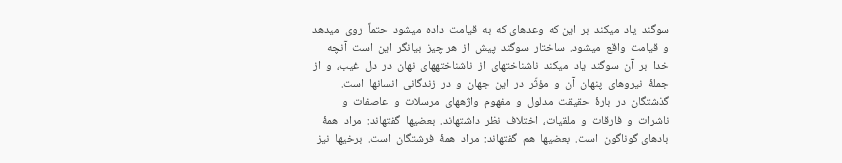سوگند  یاد  میکند  بر  این که  وعدهای که  به  قیامت  داده  میشود  حتماً  روی  میدهد  و  قیامت  واقع  میشود.  ساختار  سوگند  پیش  از  هر چیز  بیانگر  این  است  آنچه  خدا  بر  آن  سوگند  یاد  میکند  ناشناختهای  از  ناشناختههای  نهان  در  دل  غیب،  و  از  جملۀ  نیروهای  پنهان  آن  و  مؤثّر  در  این  جهان  و  در  زندگانی  انسانها  است. گذشتگان  در  بارۀ  حقیقت  مدلول  و  مفهوم  واژههای  مرسلات  و  عاصفات  و  ناشرات  و  فارقات  و  ملقیات،  اختلاف  نظر  داشتهاند.  بعضیها  گفتهاند:  مراد  همۀ  بادهای گوناگون  است.  بعضیها  هم  گفتهاند:  مراد  همۀ  فرشتگان  است.  برخیها  نیز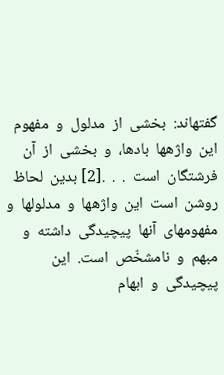گفتهاند:  بخشی  از  مدلول  و  مفهوم  این  واژهها  بادها،  و  بخشی  از  آن  فرشتگان  است  .  .  .[2] بدین  لحاظ  روشن  است  این  واژهها  و  مدلولها  و  مفهومهای  آنها  پیچیدگی  داشته  و  مبهم  و  نامشخّص  است.  این  پیچیدگی  و  ابهام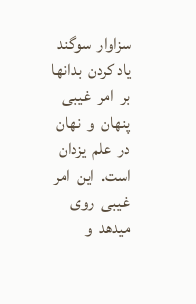سزاوار  سوگند  یاد کردن  بدانها  بر  امر  غیبی  پنهان  و  نهان  در  علم  یزدان  است.  این  امر  غیبی  روی  میدهد  و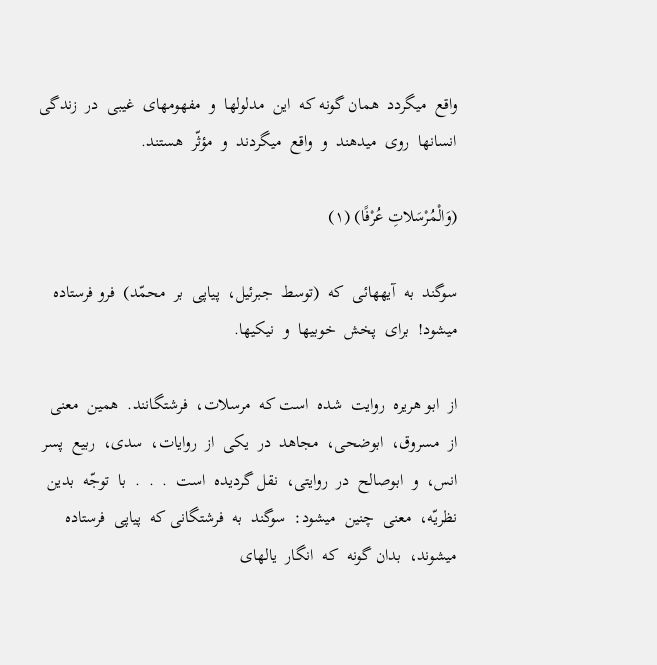واقع  میگردد  همان گونه که  این  مدلولها  و  مفهومهای  غیبی  در  زندگی  انسانها  روی  میدهند  و  واقع  میگردند  و  مؤثّر  هستند.

(وَالْمُرْسَلاتِ عُرْفًا) (١)

سوگند  به  آیههائی  که  (توسط  جبرئیل،  پیاپی  بر  محمّد)  فرو فرستاده  میشود!  برای  پخش  خوبیها  و  نیکیها.

از  ابو هریره  روایت  شده  است که  مرسلات،  فرشتگانند.  همین  معنی  از  مسروق،  ابوضحی،  مجاهد  در  یکی  از  روایات،  سدی،  ربیع  پسر  انس،  و  ابوصالح  در  روایتی،  نقل گردیده  است  .  .  .  با  توجّه  بدین  نظریّه،  معنی  چنین  میشود:  سوگند  به  فرشتگانی که  پیاپی  فرستاده  میشوند،  بدان گونه  که  انگار  یالهای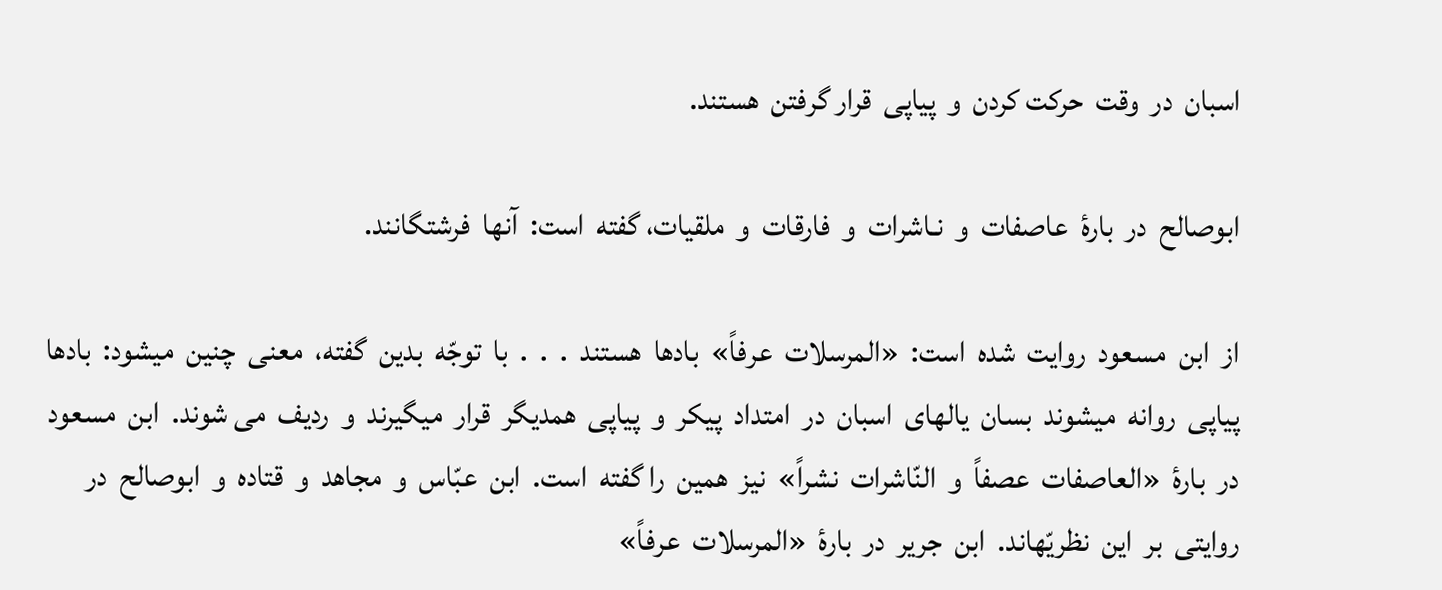اسبان  در  وقت  حرکت کردن  و  پیاپی  قرار گرفتن  هستند.

ابوصالح  در  بارۀ  عاصفات  و  نـاشرات  و  فارقات  و  ملقیات، گفته  است:  آنها  فرشتگانند.

از  ابن  مسعود  روایت  شده  است:  «المرسلات  عرفاً»  بادها  هستند  .  .  .  با  توجّه  بدین  گفته،  معنی  چنین  میشود:  بادها  پیاپی  روانه  میشوند  بسان  یالهای  اسبان  در  امتداد  پیکر  و  پیاپی  همدیگر  قرار  میگیرند  و  ردیف  می شوند.  ابن  مسعود  در  بارۀ  «العاصفات  عصفاً  و  النّاشرات  نشراً»  نیز  همین  را گفته  است.  ابن  عبّاس  و  مجاهد  و  قتاده  و  ابوصالح  در  روایتی  بر  این  نظریّهاند.  ابن  جریر  در  بارۀ  «المرسلات  عرفاً»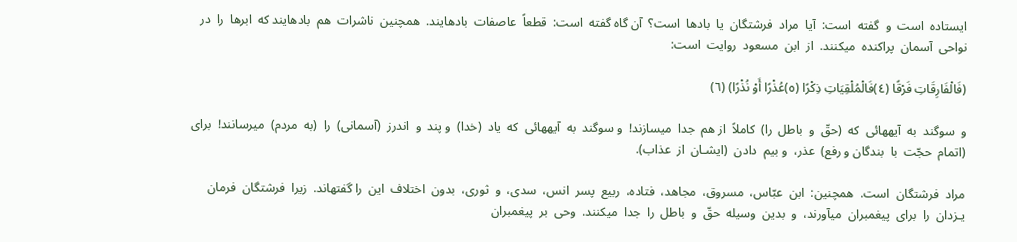ایستاده  است  و  گفته  است:  آیا  مراد  فرشتگان  یا  بادها  است؟  آن گاه گفته  است:  قطعاً  عاصفات  بادهایند.  همچنین  ناشرات  هم  بادهایند که  ابرها  را  در  نواحی  آسمان  پراکنده  میکنند.  از  ابن  مسعود  روایت  است‌:

(فَالْفَارِقَاتِ فَرْقًا (٤)فَالْمُلْقِیَاتِ ذِکْرًا (٥)عُذْرًا أَوْ نُذْرًا) (٦)

و  سوگند  به  آیههائی  که  (حقّ  و  باطل  را)  کاملاً  از هم  جدا  میسازند!  و سوگند  به  آیههائی  که  یاد  (خدا)  و پند  و  اندرز  (آسمانی)  را  (به  مردم)  میرسانند!  برای  (اتمام  حجّت  با  بندگان و رفع)  عذر،  و بیم  دادن  (ایشـان  از  عذاب).

مراد  فرشتگان  است.  همچنین:  ابن  عبّاس،  مسروق،  مجاهد،  فتاده،  ربیع  پسر  انس،  سدی،  و  ثوری،  بدون  اختلاف  این  را گفتهاند.  زیرا  فرشتگان  فرمان  یـزدان  را  برای  پیغمبران  میآورند،  و  بدین  وسیله  حقّ  و  باطل  را  جدا  میکنند.  وحی  بر  پیغمبران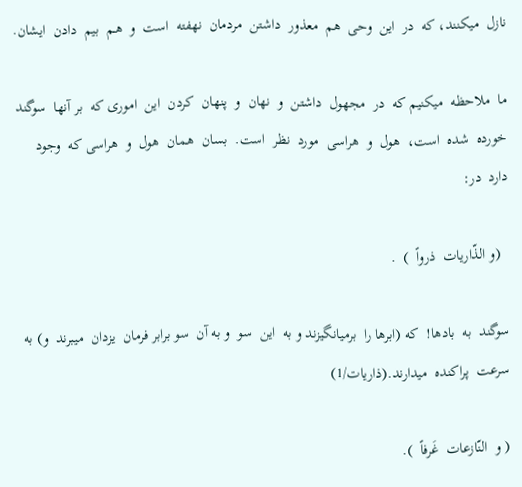نازل  میکنند، که  در  این  وحی  هم  معذور  داشتن  مردمان  نهفته  است  و  هـم  بیم  دادن  ایشان‌.

ما  ملاحظه  میکنیم که  در  مجهول  داشتن  و  نهان  و  پنهان  کردن  این  اموری که  بر آنها  سوگند  خورده  شده  است،  هول  و  هراسی  مورد  نظر  است.  بسان  هـمان  هول  و  هراسی که  وجود  دارد  در:

  (و الذّاریات  ذرواً  )  .

سوگند  به  بادها!  که (ابرها را  برمیانگیزند و به  این  سو  و به آن  سو برابر فرمان  یزدان  میبرند  و) به  سرعت  پراکنده  میدارند.(ذاریات/1)

( و  النّازعات  غَرفاً  ).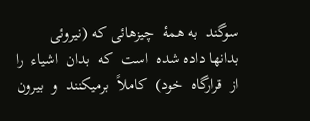سوگند  به همۀ  چیزهائی که (نیروئی  بدانها داده شده  است  که  بدان  اشیاء  را  از  قرارگاه  خود)  کاملاً  برمیکنند  و  بیرون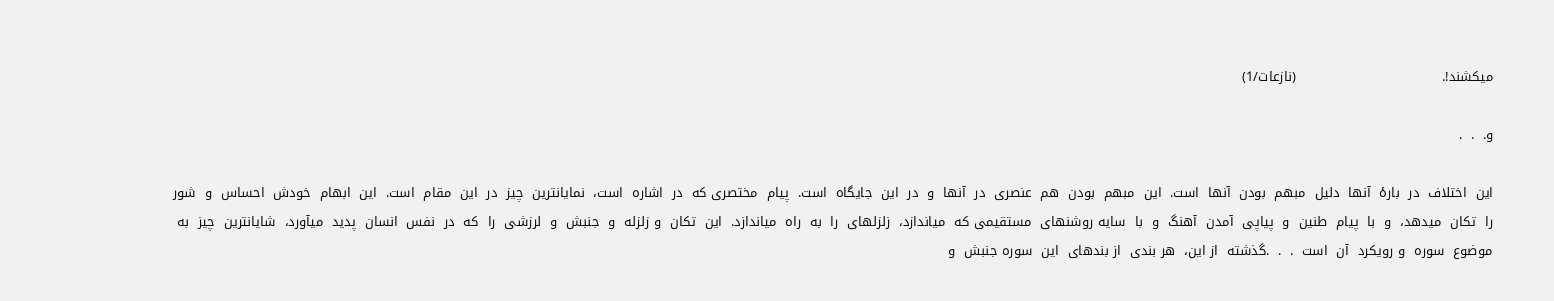میکشند!.                                 (نازعات/1)

و.  .  .

این  اختلاف  در  بارۀ  آنها  دلیل  مبهم  بودن  آنها  است.  این  مبهم  بودن  هم  عنصری  در  آنها  و  در  این  جایگاه  است.  پیام  مختصری که  در  اشاره  است،  نمایانترین  چیز  در  این  مقام  است.  این  ابهام  خودش  احساس  و  شور  را  تکان  میدهد،  و  با  پیام  طنین  و  پیاپی  آمدن  آهنگ  و  با  سایه روشنهای  مستقیمی که  میاندازد،  زلزلهای  را  به  راه  میاندازد.  این  تکان  و زلزله  و  جنبش  و  لرزشی  را  که  در  نفس  انسان  پدید  میآورد،  شایانترین  چیز  به  موضوع  سوره  و رویکرد  آن  است  .  .  .گذشته  از این،  هر بندی  از بندهای  این  سوره جنبش  و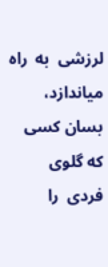لرزشی  به  راه  میاندازد،  بسان کسی که گلوی  فردی  را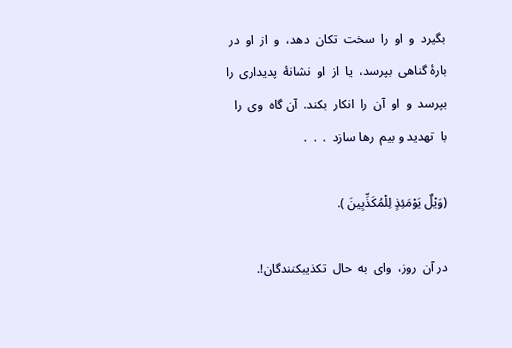بگیرد  و  او  را  سخت  تکان  دهد،  و  از  او  در  بارۀ گناهی  بپرسد،  یا  از  او  نشانۀ  پدیداری  را  بپرسد  و  او  آن  را  انکار  بکند.  آن گاه  وی  را با  تهدید و بیم  رها سازد  .  .  .

(وَیْلٌ یَوْمَئِذٍ لِلْمُکَذِّبِینَ ).

در آن  روز،  وای  به  حال  تکذیبکنندگان‌!.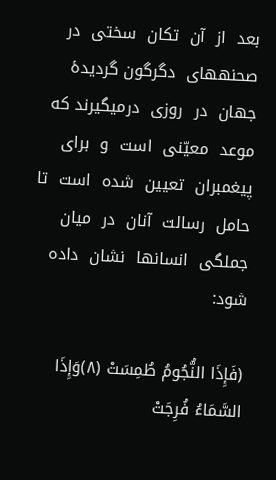بعد  از  آن  تکان  سختی  در  صحنههای  دگرگون گردیدۀ  جهان  در  روزی  درمیگیرند که  موعد  معیّنی  است  و  برای  پیغمبران  تعیین  شده  است  تا  حامل  رسالت  آنان  در  میان  جملگی  انسانها  نشان  داده  شود:

(فَإِذَا النُّجُومُ طُمِسَتْ (٨)وَإِذَا السَّمَاءُ فُرِجَتْ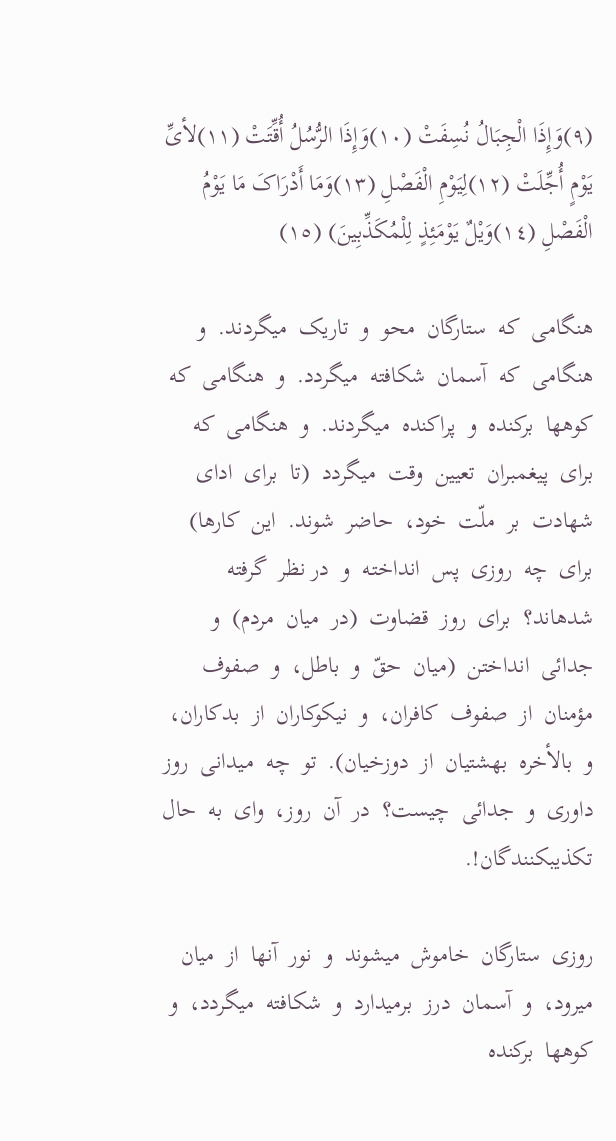(٩)وَإِذَا الْجِبَالُ نُسِفَتْ (١٠)وَإِذَا الرُّسُلُ أُقِّتَتْ (١١)لأیِّ یَوْمٍ أُجِّلَتْ (١٢)لِیَوْمِ الْفَصْلِ (١٣)وَمَا أَدْرَاکَ مَا یَوْمُ الْفَصْلِ (١٤)وَیْلٌ یَوْمَئِذٍ لِلْمُکَذِّبِینَ) (١٥)

هنگامی  که  ستارگان  محو  و  تاریک  میگردند.  و  هنگامی  که  آسمان  شکافته  میگردد.  و  هنگامی  که  کوهها  برکنده  و  پراکنده  میگردند.  و  هنگامی  که  برای  پیغمبران  تعیین  وقت  میگردد  (تا  برای  ادای  شهادت  بر  ملّت  خود،  حاضر  شوند.  این  کارها)  برای  چه  روزی  پس  انداختـه  و  در نظر  گرفته  شدهاند؟  برای  روز  قضاوت  (در  میان  مردم)  و  جدائی  انداختن  (میان  حقّ  و  باطل،  و  صفوف  مؤمنان  از  صفوف  کافران،  و  نیکوکاران  از  بدکاران،  و  بالأخره  بهشتیان  از  دوزخیان).  تو  چه  مـیدانی  روز  داوری  و  جدائی  چیست؟  در  آن  روز،  وای  به  حال  تکذیبکنندگان‌!.

روزی  ستارگان  خاموش  میشوند  و  نور  آنها  از  میان  میرود،  و  آسمان  درز  برمیدارد  و  شکافته  میگردد،  و  کوهها  برکنده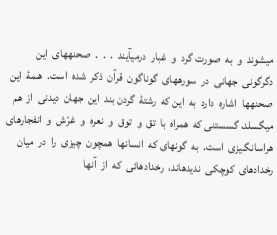میشوند  و  به  صورت گرد  و  غبار  درمیآیند  .  .  .  صحنههای  این  دگرگونی  جهانی  در  سورههای  گوناگون  قرآن  ذکر  شده  است.  هـمۀ  این  صحنهها  اشاره  دارد  به  این که  رشتۀ  گردن بند  این  جهان  دیدنی  از  هم  میگسلد، گسستنی که  همراه  با  تق  و  توق  و  نعره  و  غرّش  و  انفجارهای  هراسانگـیزی  است.  به  گونهای که  انسانها  همچون  چیزی  را  در  میان  رخدادهای  کوچکی  ندیدهاند،  رخدادهائی  که  از  آنها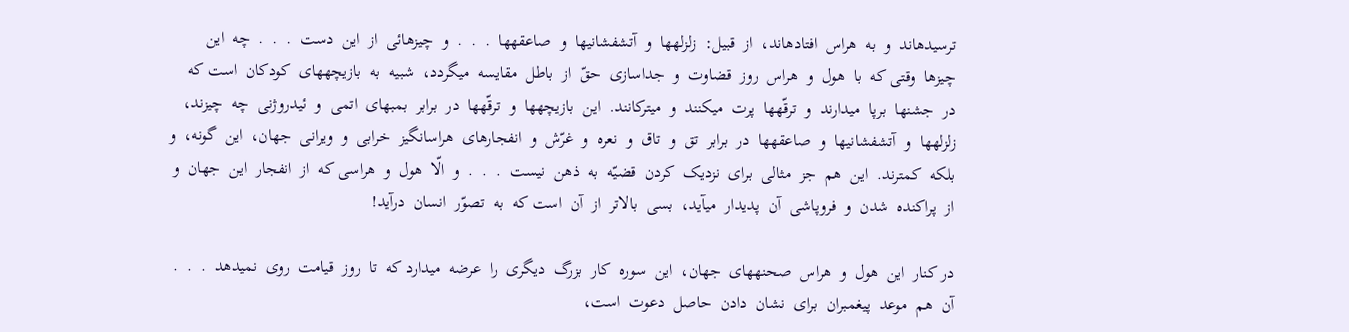ترسیدهاند  و  به  هراس  افتادهاند،  از  قبیل:  زلزلهها  و  آتشفشانیها  و  صاعقهها  .  .  .  و  چیزهائی  از  این  دست  .  .  .  چه  این  چیزها  وقتی که  با  هول  و  هراس  روز  قضاوت  و  جداسازی  حقّ  از  باطل  مقایسه  میگردد،  شبیه  به  بازیچههای  کودکان  است که  در  جشنها  برپا  میدارند  و  ترقّهها  پرت  میکنند  و  میترکانند.  این  بازیچهها  و  ترقّهها  در  برابر  بمبهای  اتمی  و  ئیدروژنی  چه  چیزند،  زلزلهها  و  آتشفشانیها  و  صاعقهها  در  برابر  تق  و  تاق  و  نعره  و  غرّش  و  انفجارهای  هراسانگیز  خرابی  و  ویرانی  جهان،  این  گونه،  و  بلکه  کمترند.  این  هم  جز  مثالی  برای  نزدیک  کردن  قضیّه  به  ذهن  نیست  .  .  .  و  الّا  هول  و  هراسی که  از  انفجار  این  جهان  و  از  پراکنده  شدن  و  فروپاشی  آن  پدیدار  میآید،  بسی  بالاتر  از  آن  است که  به  تصوّر  انسان  درآید!

در کنار  این  هول  و  هراس  صحنههای  جهان،  این  سوره  کار  بزرگ  دیگری  را  عرضه  میدارد که  تا  روز  قیامت  روی  نمیدهد  .  .  .  آن  هم  موعد  پیغمبران  برای  نشان  دادن  حاصل  دعوت  است،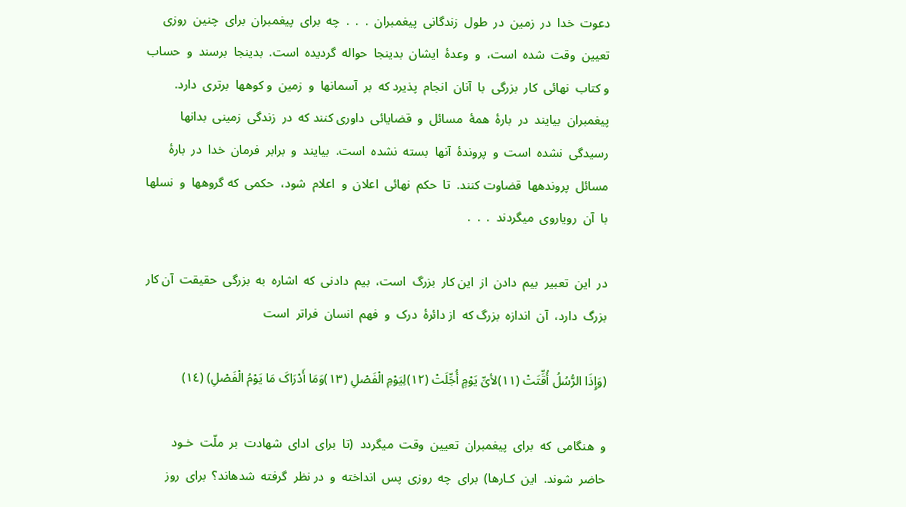دعوت  خدا  در  زمین  در  طول  زندگانی  پیغمبران  .  .  .  چه  برای  پیغمبران  برای  چنین  روزی  تعیین  وقت  شده  است،  و  وعدۀ  ایشان  بدینجا  حواله  گردیده  است.  بدینجا  برسند  و  حساب  و کتاب  نهائی  کار  بزرگی  با  آنان  انجام  پذیرد که  بر  آسمانها  و  زمین  و کوهها  برتری  دارد.  پیغمبران  بیایند  در  بارۀ  همۀ  مسائل  و  قضایائی  داوری کنند که  در  زندگی  زمینی  بدانها  رسیدگی  نشده  است  و  پروندۀ  آنها  بسته  نشده  است.  بیایند  و  برابر  فرمان  خدا  در  بارۀ  مسائل  پروندهها  قضاوت کنند.  تا  حکم  نهائی  اعلان  و  اعلام  شود،  حکمی  که گروهها  و  نسلها  با  آن  رویاروی  میگردند  .  .  .

در  این  تعبیر  بیم  دادن  از  این کار  بزرگ  است،  بیم  دادنی  که  اشاره  به  بزرگی  حقیقت  آن کار  بزرگ  دارد،  آن  اندازه  بزرگ که  از دائرۀ  درک  و  فهم  انسان  فراتر  است

(وَإِذَا الرُّسُلُ أُقِّتَتْ (١١)لأیِّ یَوْمٍ أُجِّلَتْ (١٢)لِیَوْمِ الْفَصْلِ (١٣)وَمَا أَدْرَاکَ مَا یَوْمُ الْفَصْلِ) (١٤)

و  هنگامی  که  برای  پیغمبران  تعیین  وقت  میگردد  (تا  برای  ادای  شهادت  بر  ملّت  خـود  حاضر  شوند.  این  کـارها)  برای  چه  روزی  پس  انداخته  و  در نظر  گرفته  شدهاند؟  برای  روز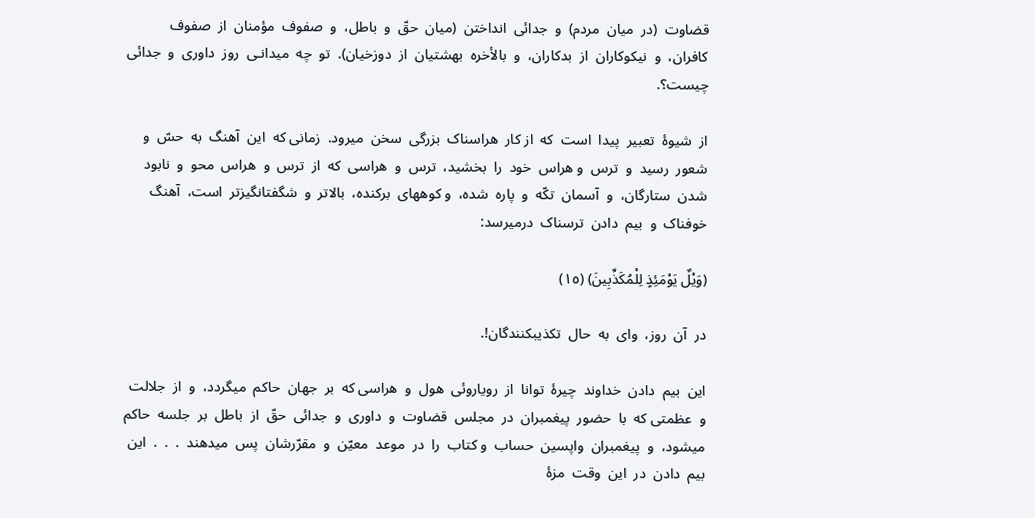قضاوت  (در  میان  مردم)  و  جدائی  انداختن  (میان  حقّ  و  باطل،  و  صفوف  مؤمنان  از  صفوف  کافران،  و  نیکوکاران  از  بدکاران،  و  بالأخره  بهشتیان  از  دوزخیان).  تو  چه  میدانـی  روز  داوری  و  جدائی  چیست؟‌.

از  شیوۀ  تعبیر  پیدا  است  که  از کار  هراسناک  بزرگی  سخن  میرود.  زمانی که  این  آهنگ  به  حسّ  و  شعور  رسید  و  ترس  و هراس  خود  را  بخشید،  ترس  و  هراسی  که  از  ترس  و  هراس  محو  و  نابود  شدن  ستارگان،  و  آسمان  تکّه  و  پاره  شده،  و کوههای  برکنده،  بالاتر  و  شگفتانگیزتر  است،  آهنگ  خوفناک  و  بیم  دادن  ترسناک  درمیرسد:

(وَیْلٌ یَوْمَئِذٍ لِلْمُکَذِّبِینَ) (١٥)

در  آن  روز،  وای  به  حال  تکذیبکنندگان‌!.

این  بیم  دادن  خداوند  چیرۀ  توانا  از  رویاروئی  هول  و  هراسی که  بر  جهان  حاکم  میگردد،  و  از  جلالت  و  عظمتی که  با  حضور  پیغمبران  در  مجلس  قضاوت  و  داوری  و  جدائی  حقّ  از  باطل  بر  جلسه  حاکم  میشود،  و  پیغمبران  واپسین  حساب  و کتاب  را  در  موعد  معیّن  و  مقرّرشان  پس  میدهند  .  .  .  این  بیم  دادن  در  این  وقت  مزۀ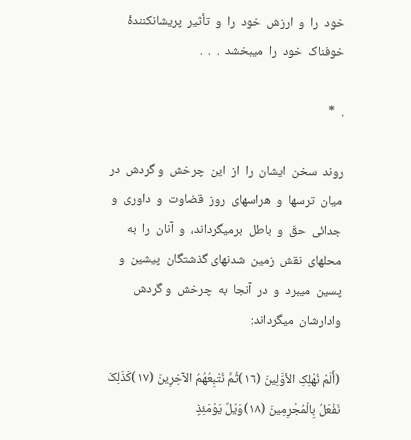خود  را  و  ارزش  خود  را  و  تأثیر  پریشانکنندۀ  خوفناک  خود  را  میبخشد  .  .  .

.  *

روند  سخن  ایشان  را  از  این  چرخش  و گردش  در  میان  ترسها  و  هراسهای  روز  قضاوت  و  داوری  و  جدائی  حقّ  و  باطل  برمیگرداند،  و  آنان  را  به  محلهای  نقش  زمین  شدنهای گذشتگان  پیشین  و  پسین  میبرد  و  در  آنجا  به  چرخش  و گردش  وادارشان  میگرداند:

(أَلَمْ نُهْلِکِ الأوَّلِینَ (١٦)ثُمَّ نُتْبِعُهُمُ الآخِرِینَ (١٧)کَذَلِکَ نَفْعَلُ بِالْمُجْرِمِینَ (١٨)وَیْلٌ یَوْمَئِذٍ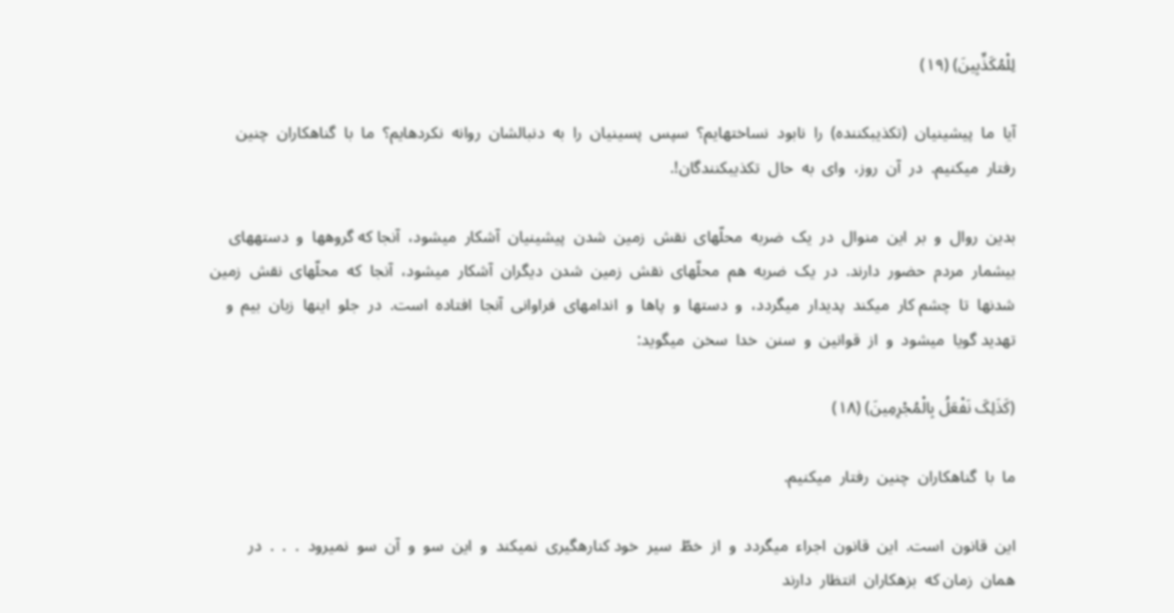لِلْمُکَذِّبِینَ) (١٩)

آیا  ما  پیشینیان  (تکذیبکننده)  را  نابود  نساختهایم؟  سپس  پسینیان  را  به  دنبالشان  روانه  نکردهایم؟  ما  با  گناهکاران  چنین  رفتار  میکنیم.  در  آن  روز،  وای  به  حال  تکذیبکنندگان‌!.

بدین  روال  و  بر  این  منوال  در  یک  ضربه  محلّهای  نقش  زمین  شدن  پیشینیان  آشکار  میشود،  آنجا که گروهها  و  دستههای  بیشمار  مردم  حضور  دارند.  در  یک  ضربه  هم  محلّهای  نقش  زمین  شدن  دیگران  آشکار  میشود،  آنجا  که  محلّهای  نقش  زمین  شدنها  تا  چشم کار  میکند  پدیدار  میگردد،  و  دستها  و  پاها  و  اندامهای  فراوانی  آنجا  افتاده  است.  در  جلو  اینها  زبان  بیم  و  تهدید گویا  میشود  و  از  قوانین  و  سنن  خدا  سخن  میگوید:

(کَذَلِکَ نَفْعَلُ بِالْمُجْرِمِینَ) (١٨)

ما  با  گناهکاران  چنین  رفتار  میکنیم‌.

این  قانون  است.  این  قانون  اجراء  میگردد  و  از  خطّ  سیر  خود کنارهگیری  نمیکند  و  این  سو  و  آن  سو  نمیرود  .  .  .  در  همان  زمان که  بزهکاران  انتظار  دارند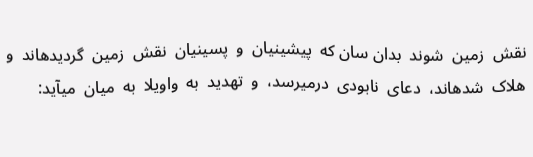نقش  زمین  شوند  بدان سان که  پیشینیان  و  پسینیان  نقش  زمین  گردیدهاند  و  هلاک  شدهاند،  دعای  نابودی  درمیرسد،  و  تهدید  به  واویلا  به  میان  میآید: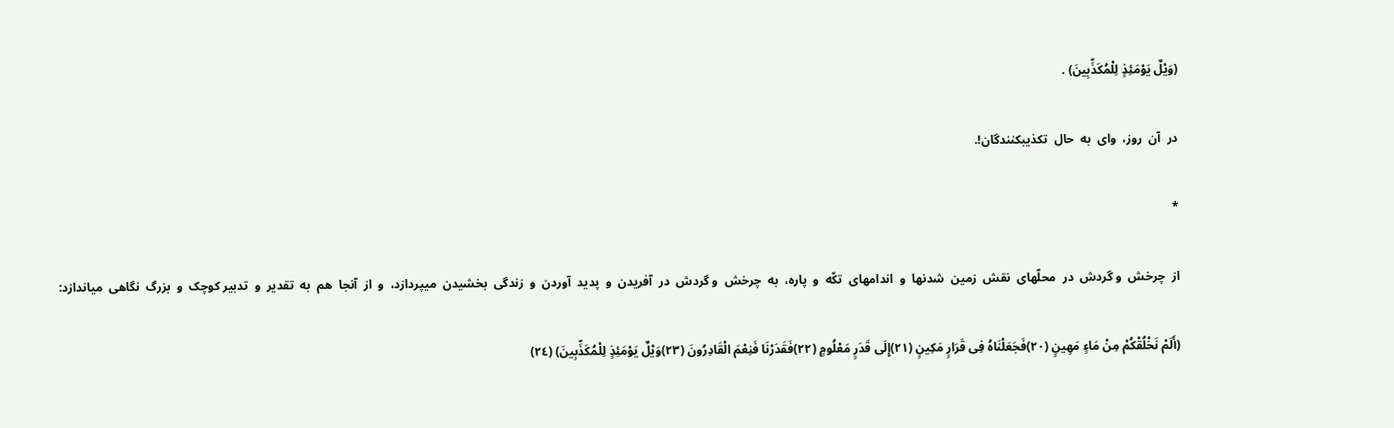(وَیْلٌ یَوْمَئِذٍ لِلْمُکَذِّبِینَ) .

در  آن  روز،  وای  به  حال  تکذیبکنندگان‌!.

*

از  چرخش  و گردش  در  محلّهای  نقش  زمین  شدنها  و  اندامهای  تکّه  و  پاره،  به  چرخش  و گردش  در  آفریدن  و  پدید  آوردن  و  زندگی  بخشیدن  میپردازد،  و  از  آنجا  هم  به  تقدیر  و  تدبیر کوچک  و  بزرگ  نگاهی  میاندازد:

(أَلَمْ نَخْلُقْکُمْ مِنْ مَاءٍ مَهِینٍ (٢٠)فَجَعَلْنَاهُ فِی قَرَارٍ مَکِینٍ (٢١)إِلَى قَدَرٍ مَعْلُومٍ (٢٢)فَقَدَرْنَا فَنِعْمَ الْقَادِرُونَ (٢٣)وَیْلٌ یَوْمَئِذٍ لِلْمُکَذِّبِینَ) (٢٤)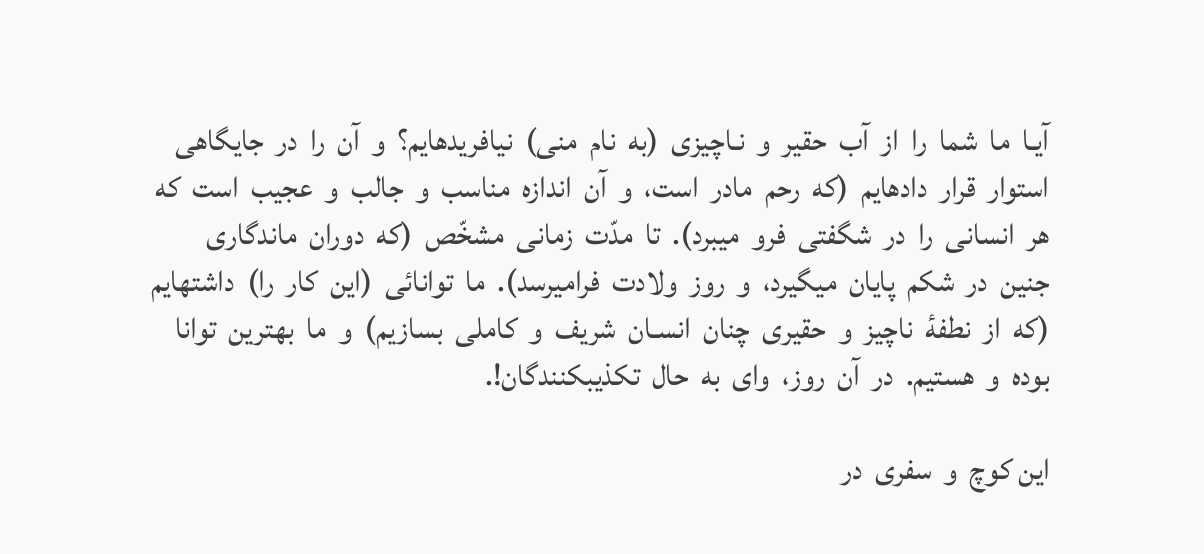آیـا  ما  شما  را  از  آب  حقیر  و  نـاچیزی  (به  نام  منی)  نیافریدهایم؟  و  آن  را  در  جایگاهی  استوار  قرار  دادهایم  (که  رحم  مادر  است،  و  آن  اندازه  مناسب  و  جالب  و  عجیب  است  که  هر  انسانی  را  در  شگفتی  فرو  میبرد).  تا  مدّت  زمانی  مشخّص  (که  دوران  ماندگاری  جنین  در  شکم  پایان  میگیرد،  و  روز  ولادت  فرامیرسد).  ما  توانائی  (این  کار  را)  داشتهایم  (که  از  نطفۀ  ناچیز  و  حقیری  چنان  انسـان  شریف  و  کاملی  بسازیم)  و  ما  بهترین  توانا  بوده  و  هستیم.  در  آن  روز،  وای  به  حال  تکذیبکنندگان‌!.

این کوچ  و  سفری  در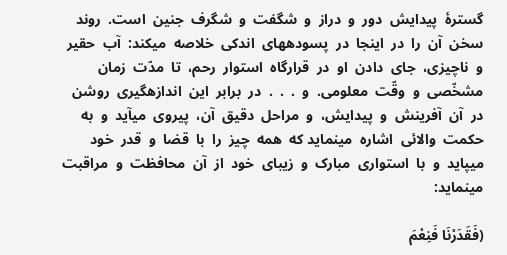گسترۀ  پیدایش  دور  و  دراز  و  شگفت  و  شگرف  جنین  است.  روند  سخن  آن  را  در  اینجا  در  پسودههای  اندکی  خلاصه  میکند:  آب  حقیر  و  ناچیزی،  جای  دادن  او  در  قرارگاه  استوار  رحم،  تا  مدّت  زمان  مشخّصی  و  وقّت  معلومی.  و  .  .  .  در  برابر  این  اندازهگیری  روشن  در  آن  آفرینش  و  پیدایش،  و  مراحل  دقیق  آن،  پیروی  میآید  و  به  حکمت  والائی  اشاره  مینماید که  همه  چیز  را  با  قضا  و  قدر  خود  میپاید  و  با  استواری  مبارک  و  زیبای  خود  از  آن  محافظت  و  مراقبت  مینماید:

(فَقَدَرْنَا فَنِعْمَ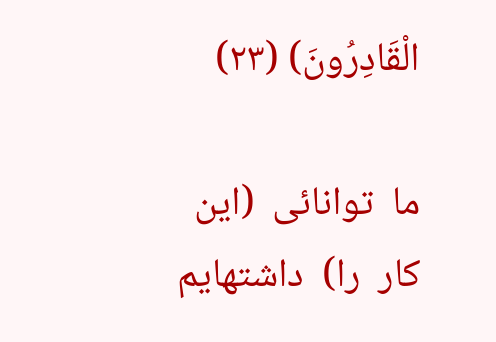الْقَادِرُونَ) (٢٣)

ما  توانائی  (این  کار  را)  داشتهایم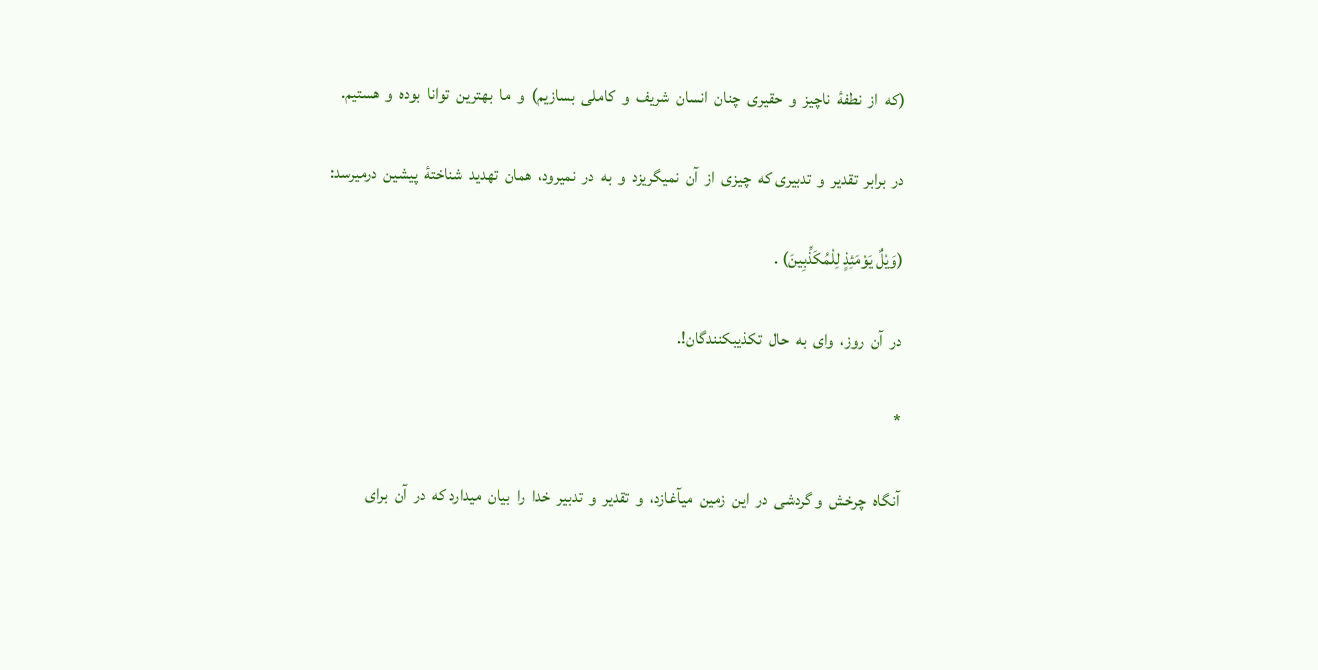(که  از  نطفۀ  ناچیز  و  حقیری  چنان  انسان  شریف  و  کاملی  بسازیم)  و  ما  بهترین  توانا  بوده  و  هستیم‌.

در  برابر  تقدیر  و  تدبیری که  چیزی  از  آن  نمیگریزد  و  به  در  نمیرود،  همان  تهدید  شناختۀ  پیشین  درمیرسد:

(وَیْلٌ یَوْمَئِذٍ لِلْمُکَذِّبِینَ) .

در  آن  روز،  وای  به  حال  تکذیبکنندگان‌!.

*

آنگاه  چرخش  و گردشی  در  این  زمین  میآغازد،  و  تقدیر  و  تدبیر  خدا  را  بیان  میدارد که  در  آن  برای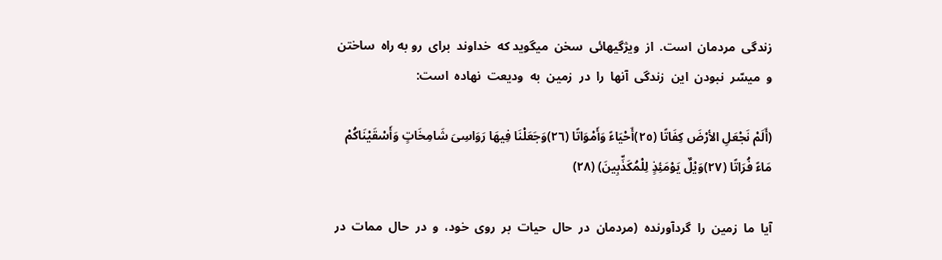زندگی  مردمان  است.  از  ویژگیهائی  سخن  میگوید که  خداوند  برای  رو به راه  ساختن  و  میسّر  نبودن  این  زندگی  آنها  را  در  زمین  به  ودیعت  نهاده  است‌:

(أَلَمْ نَجْعَلِ الأرْضَ کِفَاتًا (٢٥)أَحْیَاءً وَأَمْوَاتًا (٢٦)وَجَعَلْنَا فِیهَا رَوَاسِیَ شَامِخَاتٍ وَأَسْقَیْنَاکُمْ مَاءً فُرَاتًا (٢٧)وَیْلٌ یَوْمَئِذٍ لِلْمُکَذِّبِینَ) (٢٨)

آیا  ما  زمین  را  گردآورنده  (مردمان  در  حال  حیات  بر  روی  خود،  و  در  حال  ممات  در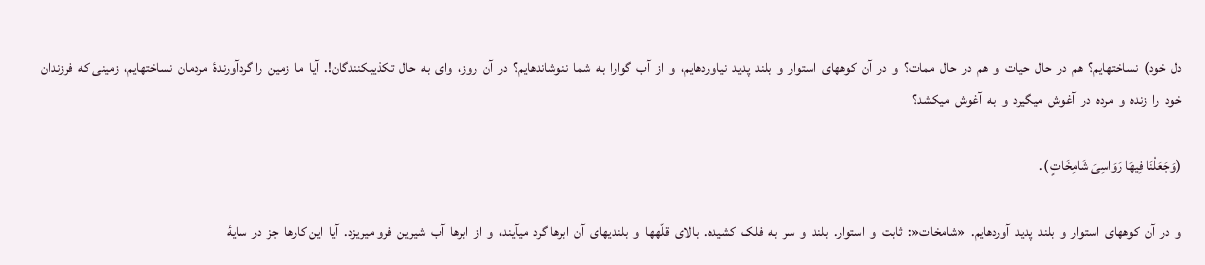دل  خود)  نساختهایم؟  هم  در  حال  حیات  و  هم  در  حال  ممات؟  و  در  آن  کوههای  استوار  و  بلند  پدید  نیاوردهایم،  و  از  آب  گوارا  به  شما  ننوشاندهایم؟  در  آن  روز،  وای  به  حال  تکذیبکنندگان!.  آیا  ما  زمین  را گردآورندۀ  مردمان  نساختهایم،  زمینی که  فرزندان  خود  را  زنده  و  مرده  در  آغوش  میگیرد  و  به  آغوش  میکشد؟

(وَجَعَلْنَا فِیهَا رَوَاسِیَ شَامِخَاتٍ ).

و  در  آن  کوههای  استوار  و  بلند  پدید  آوردهایم.  «شامخات«:  ثابت  و  استوار.  بلند  و  سر  به  فلک  کشیده.  بالای  قلّهها  و  بلندیهای  آن  ابرها گرد  میآیند،  و  از  ابرها  آب  شیرین  فرو میریزد.  آیا  این کارها  جز  در  سایۀ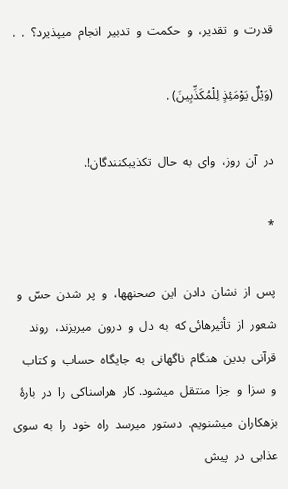قدرت  و  تقدیر،  و  حکمت  و  تدبیر  انجام  میپذیرد؟  .  .

(وَیْلٌ یَوْمَئِذٍ لِلْمُکَذِّبِینَ) .

در  آن  روز،  وای  به  حال  تکذیبکنندگان‌!.

*

پس  از  نشان  دادن  این  صحنهها،  و  پر  شدن  حسّ  و  شعور  از  تأثیرهائی که  به  دل  و  درون  میریزند،  روند  قرآنی  بدین  هنگام  ناگهانی  به  جایگاه  حساب  و کتاب  و  سزا  و  جزا  منتقل  میشود. کار  هراسناکی  را  در  بارۀ  بزهکاران  میشنویم.  دستور  میرسد  راه  خود  را  به  سوی  عذابی  در  پیش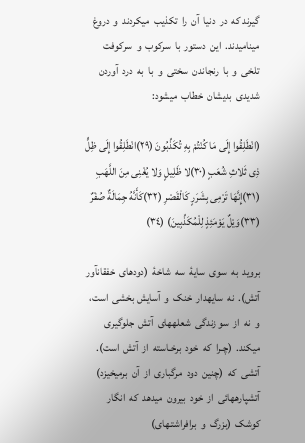گیرند که  در  دنیا  آن  را  تکذیب  میکردند  و  دروغ  مینامیدند.  این  دستور  با  سرکوب  و  سرکوفت  تلخی  و  با  رنجاندن  سختی  و  با  به  درد  آوردن  شدیدی  بدیشان  خطاب  میشود:

(انْطَلِقُوا إِلَى مَا کُنْتُمْ بِهِ تُکَذِّبُونَ (٢٩)انْطَلِقُوا إِلَى ظِلٍّ ذِی ثَلاثِ شُعَبٍ (٣٠)لا ظَلِیلٍ وَلا یُغْنِی مِنَ اللَّهَبِ (٣١)إِنَّهَا تَرْمِی بِشَرَرٍ کَالْقَصْرِ (٣٢)کَأَنَّهُ جِمَالَةٌ صُفْرٌ (٣٣)وَیْلٌ یَوْمَئِذٍ لِلْمُکَذِّبِینَ) (٣٤)

بروید  به  سوی  سایۀ  سه  شاخۀ  (دودهای  خفقانآور  آتش).  نه  سایهدار  خنک  و  آسایش بخشی  است،  و  نه  از  سو زندگی  شعلههای  آتش  جلوگیری  میکند.  (چـرا  که  خود  برخـاسته  از  آتش  است).  آتشی  که  (چنین  دود  مرگباری  از  آن  برمیخیزد)  آتشپارههائی  از  خود  بیرون  میدهد  که  انگار  کوشک  (بزرگ  و  برافراشتـهای)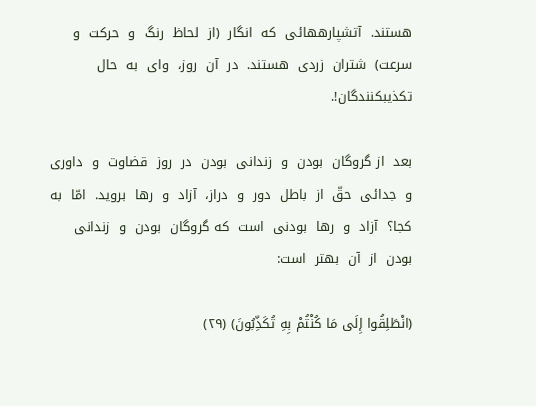هستند.  آتشپارههائی  که  انگار  (از  لحاظ  رنگ  و  حرکت  و  سرعت)  شتران  زردی  هستند.  در  آن  روز،  وای  به  حال  تکذیبکنندگان‌!.

بعد  از گروگان  بودن  و  زندانی  بودن  در  روز  قضاوت  و  داوری  و  جدائی  حقّ  از  باطل  دور  و  دراز،  آزاد  و  رها  بروید.  امّا  به  کجا؟  آزاد  و  رها  بودنی  است  که گروگان  بودن  و  زندانی  بودن  از  آن  بهتر  است‌:

(انْطَلِقُوا إِلَى مَا کُنْتُمْ بِهِ تُکَذِّبُونَ) (٢٩)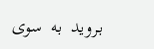بـروید  به  سوی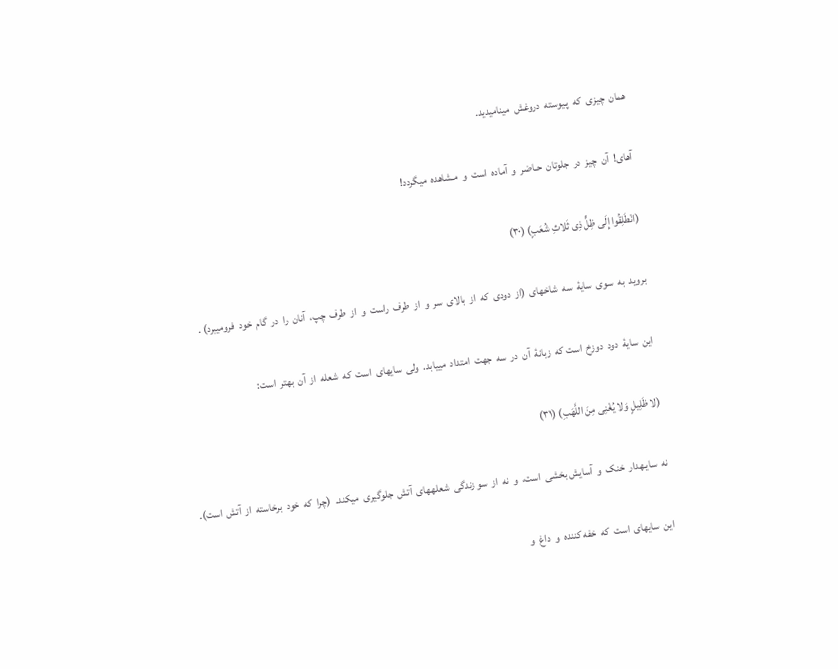همان  چیزی  که  پـیوسته  دروغش  مینامیدید.

آهای!  آن  چیز  در  جلوتان  حـاضر  و  آماده  است  و  مـشاهده  میگردد!

(انْطَلِقُوا إِلَى ظِلٍّ ذِی ثَلاثِ شُعَبٍ) (٣٠)

بروید  به  سوی  سایۀ  سه  شاخهای  (از  دودی  که  از  بالای  سر  و  از  طرف  راست  و  از  طرف  چپ،  آنان  را  در  گام  خود  فرومیبرد) .

این  سایۀ  دود  دوزخ  است که  زبانۀ  آن  در  سه  جهت  امتداد  مییابد.  ولی  سایهای  است  که  شعله  از  آن  بهتر  است:

(لا ظَلِیلٍ وَلا یُغْنِی مِنَ اللَّهَبِ) (٣١)

نه  سایـهدار  خنک  و  آسایش بخشی  است،  و  نه  از  سو زندگی  شعلههای  آتش  جلوگیری  میکند.  (چرا  که  خود  برخاسته  از  آتش  است).

این  سایهای  است  که  خفه کننده  و  داغ  و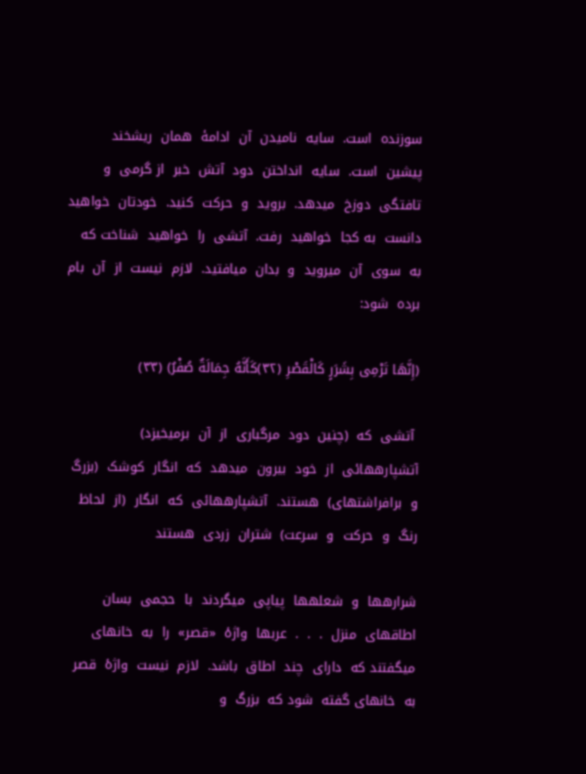سوزنده  است.  سایه  نامیدن  آن  ادامۀ  همان  ریشخند  پیشین  است.  سایه  انداختن  دود  آتش  خبر  از گرمی  و  تافتگی  دوزخ  میدهد.  بروید  و  حرکت  کنید.  خودتان  خواهید  دانست  به کجا  خواهید  رفت.  آتشی  را  خواهید  شناخت که  به  سوی  آن  میروید  و  بدان  میافتید.  لازم  نیست  از  آن  بام  برده  شود:

(إِنَّهَا تَرْمِی بِشَرَرٍ کَالْقَصْرِ (٣٢)کَأَنَّهُ جِمَالَةٌ صُفْرٌ) (٣٣)

 آتشی  که  (چنین  دود  مرگباری  از  آن  برمیخیزد)  آتشپارههائی  از  خود  بیرون  میدهد  که  انگار  کوشک  (بزرگ  و  برافراشتهای)  هستند.  آتشپارههائی  که  انگار  (از  لحاظ  رنگ  و  حرکت  و  سرعت)  شتران  زردی  هستند

شرارهها  و  شعلهها  پیاپی  میگردند  با  حجمی  بسان  اطاقهای  منزل  .  .  .  عربها  واژۀ  «قصر»  را  به  خانهای  میگفتند که  دارای  چند  اطاق  باشد.  لازم  نیست  واژۀ  قصر  به  خانهای گفته  شود که  بزرگ  و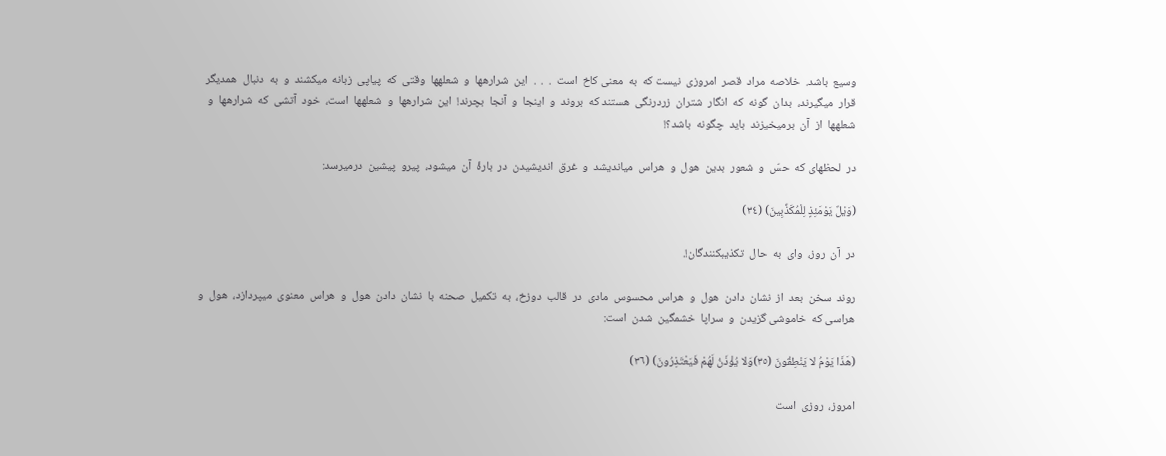وسیع  باشد.  خلاصه  مراد  قصر  امروزی  نیست که  به  معنی کاخ  است  .  .  .  این  شرارهها  و  شعلهها  وقتی  که  پیاپی  زبانه  میکشند  و  به  دنبال  همدیگر  قرار  میگیرند،  بدان  گونه  که  انگار  شتران  زردرنگی  هستند که  بروند  و  اینجا  و  آنجا  بچرند!  این  شرارهها  و  شعلهها  است،  خود  آتشی  که  شرارهها  و  شعلهها  از  آن  برمیخیزند  باید  چگونه  باشد؟!

در  لحظهای که  حسّ  و  شعور  بدین  هول  و  هراس  میاندیشد  و  غرق  اندیشیدن  در  بارۀ  آن  میشود،  پیرو  پیشین  درمیرسد:

(وَیْلٌ یَوْمَئِذٍ لِلْمُکَذِّبِینَ) (٣٤)

در  آن  روز،  وای  به  حال  تکذیبکنندگان‌!.

روند  سخن  بعد  از  نشان  دادن  هول  و  هراس  محسوس  مادی  در  قالب  دوزخ،  به  تکمیل  صحنه  با  نشان  دادن  هول  و  هراس  معنوی  میپردازد،  هول  و  هراسی که  خاموشی گزیدن  و  سراپا  خشمگین  شدن  است‌:

(هَذَا یَوْمُ لا یَنْطِقُونَ (٣٥)وَلا یُؤْذَنُ لَهُمْ فَیَعْتَذِرُونَ) (٣٦)

امروز،  روزی  است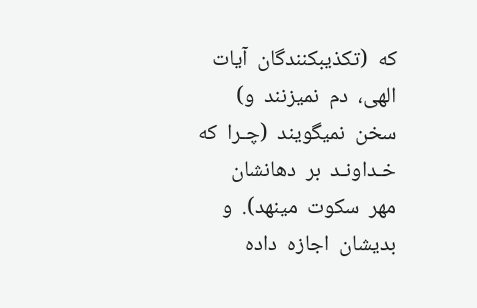که  (تکذیبکنندگان  آیات  الهی،  دم  نمیزنند  و)  سخن  نمیگویند  (چـرا  که  خـداونـد  بر  دهانشان  مهر  سکوت  مینهد).  و  بدیشان  اجازه  داده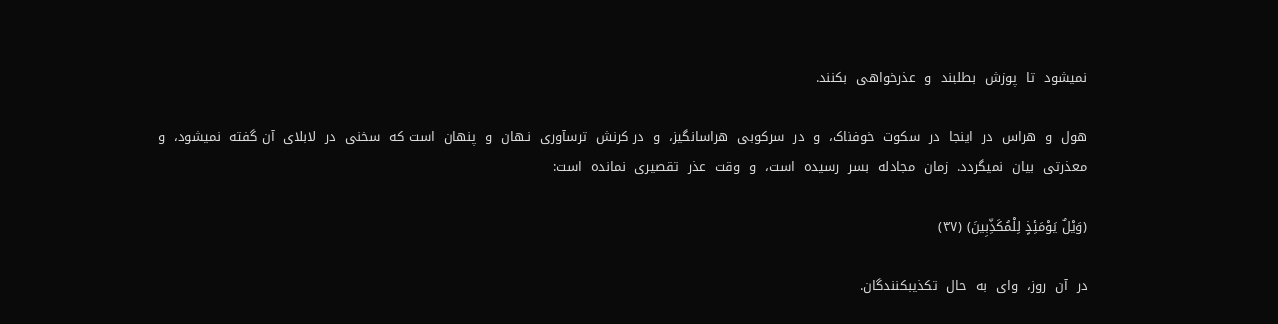نمیشود  تا  پوزش  بطلبند  و  عذرخواهی  بکنند.

هول  و  هراس  در  اینجا  در  سکوت  خوفناک،  و  در  سرکوبی  هراسانگیز،  و  در کرنش  ترسآوری  نـهان  و  پنهان  است که  سخنی  در  لابلای  آن گفته  نمیشود،  و  معذرتی  بیان  نمیگردد.  زمان  مجادله  بسر  رسیده  است،  و  وقت  عذر  تقصیری  نمانده  است‌:

(وَیْلٌ یَوْمَئِذٍ لِلْمُکَذِّبِینَ) (٣٧)

در  آن  روز،  وای  به  حال  تکذیبکنندگان‌.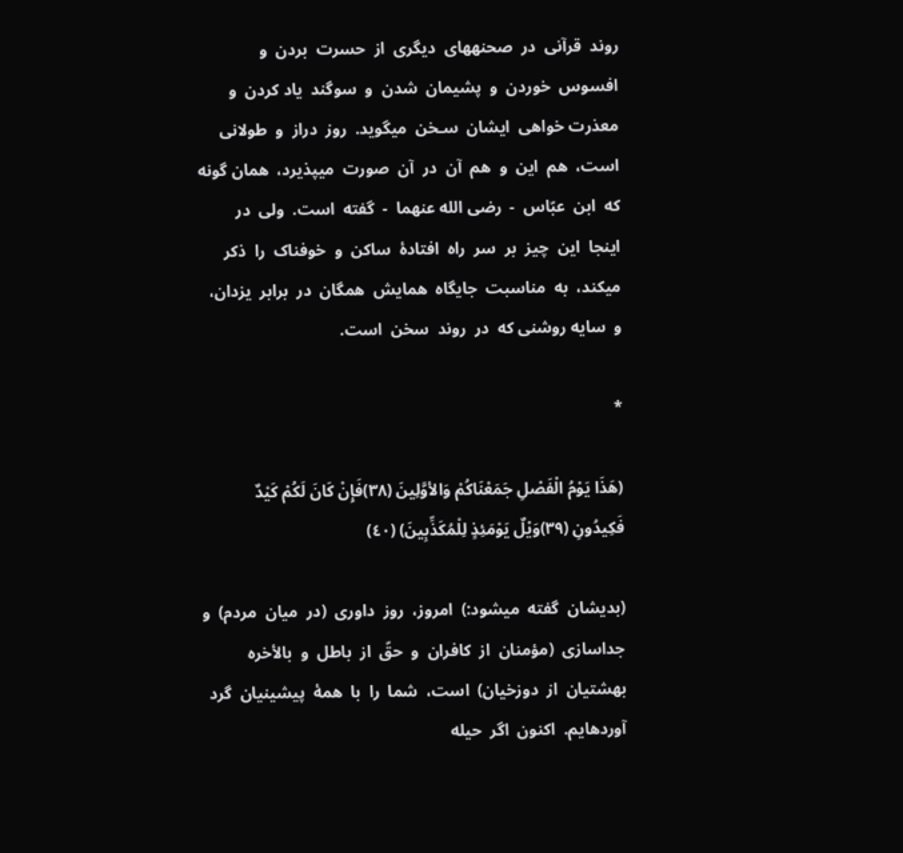روند  قرآنی  در  صحنههای  دیگری  از  حسرت  بردن  و  افسوس  خوردن  و  پشیمان  شدن  و  سوگند  یاد کردن  و  معذرت خواهی  ایشان  سـخن  میگوید.  روز  دراز  و  طولانی  است،  هم  این  و  هم  آن  در  آن  صورت  میپذیرد،  همان گونه که  ابن  عبّاس  -  رضی الله ‌‌عنهما  -  گفته  است.  ولی  در  اینجا  این  چیز  بر  سر  راه  افتادۀ  ساکن  و  خوفناک  را  ذکر  میکند،  به  مناسبت  جایگاه  همایش  همگان  در  برابر  یزدان،  و  سایه روشنی که  در  روند  سخن  است‌.

*

(هَذَا یَوْمُ الْفَصْلِ جَمَعْنَاکُمْ وَالأوَّلِینَ (٣٨)فَإِنْ کَانَ لَکُمْ کَیْدٌ فَکِیدُونِ (٣٩)وَیْلٌ یَوْمَئِذٍ لِلْمُکَذِّبِینَ) (٤٠)

(بدیشان  گفته  میشود:)  امروز،  روز  داوری  (در  میان  مردم)  و  جداسازی  (مؤمنان  از  کافران  و  حقّ  از  باطل  و  بالأخره  بهشتیان  از  دوزخیان)  است،  شما  را  با  همۀ  پیشینیان  گرد  آوردهایم.  اکنون  اگر  حیله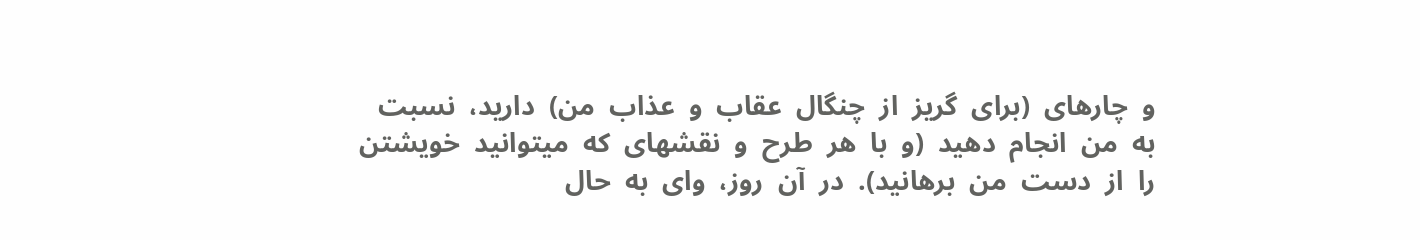و  چارهای  (برای  گریز  از  چنگال  عقاب  و  عذاب  من)  دارید،  نسبت  به  من  انجام  دهید  (و  با  هر  طرح  و  نقشهای  که  میتوانید  خویشتن  را  از  دست  من  برهانید).  در  آن  روز،  وای  به  حال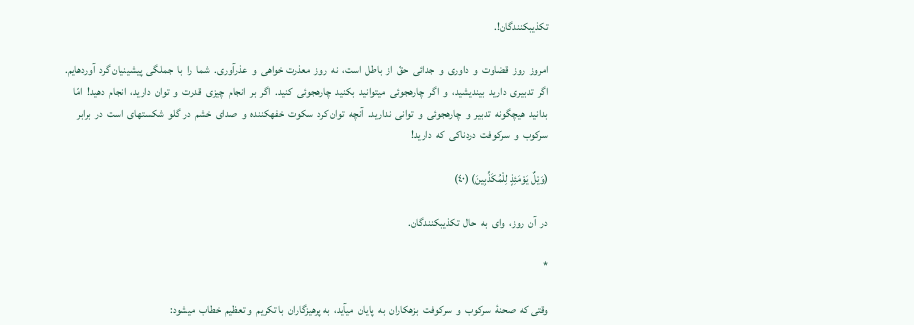تکذیبکنندگان‌!.

امروز  روز  قضاوت  و  داوری  و  جدائی  حقّ  از  باطل  است،  نه  روز  معذرت خواهی  و  عذرآوری.  شما  را  با  جملگی  پیشینیان گرد  آوردهایم.  اگر  تدبیری  دارید  بیندیشید،  و  اگر  چارهجوئی  میتوانید  بکنید  چارهجوئی  کنید.  اگر  بر  انجام  چیزی  قدرت  و  توان  دارید،  انجام  دهید!  امّا  بدانید  هیچگونه  تدبیر  و  چارهجوئی  و  توانی  ندارید.  آنچه  توان کرد  سکوت  خفهکننده  و  صدای  خشم  در گلو  شکستهای  است  در  برابر  سرکوب  و  سرکوفت  دردناکی  که  دارید!

(وَیْلٌ یَوْمَئِذٍ لِلْمُکَذِّبِینَ) (٤٠)

در  آن  روز،  وای  به  حال  تکذیبکنندگان‌.

*

وقتی که  صحنۀ  سرکوب  و  سرکوفت  بزهکاران  به  پایان  میآید،  به پرهیزگاران  با تکریم  و تعظیم  خطاب  میشود: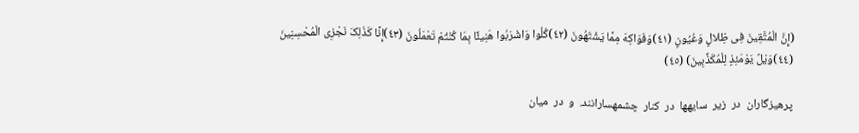(إِنَّ الْمُتَّقِینَ فِی ظِلالٍ وَعُیُونٍ (٤١)وَفَوَاکِهَ مِمَّا یَشْتَهُونَ (٤٢)کُلُوا وَاشْرَبُوا هَنِیئًا بِمَا کُنْتُمْ تَعْمَلُونَ (٤٣)إِنَّا کَذَلِکَ نَجْزِی الْمُحْسِنِینَ (٤٤)وَیْلٌ یَوْمَئِذٍ لِلْمُکَذِّبِینَ) (٤٥)

پرهیزگاران  در  زیر  سایهها  در  کنار  چشمهسارانند.  و  در  میان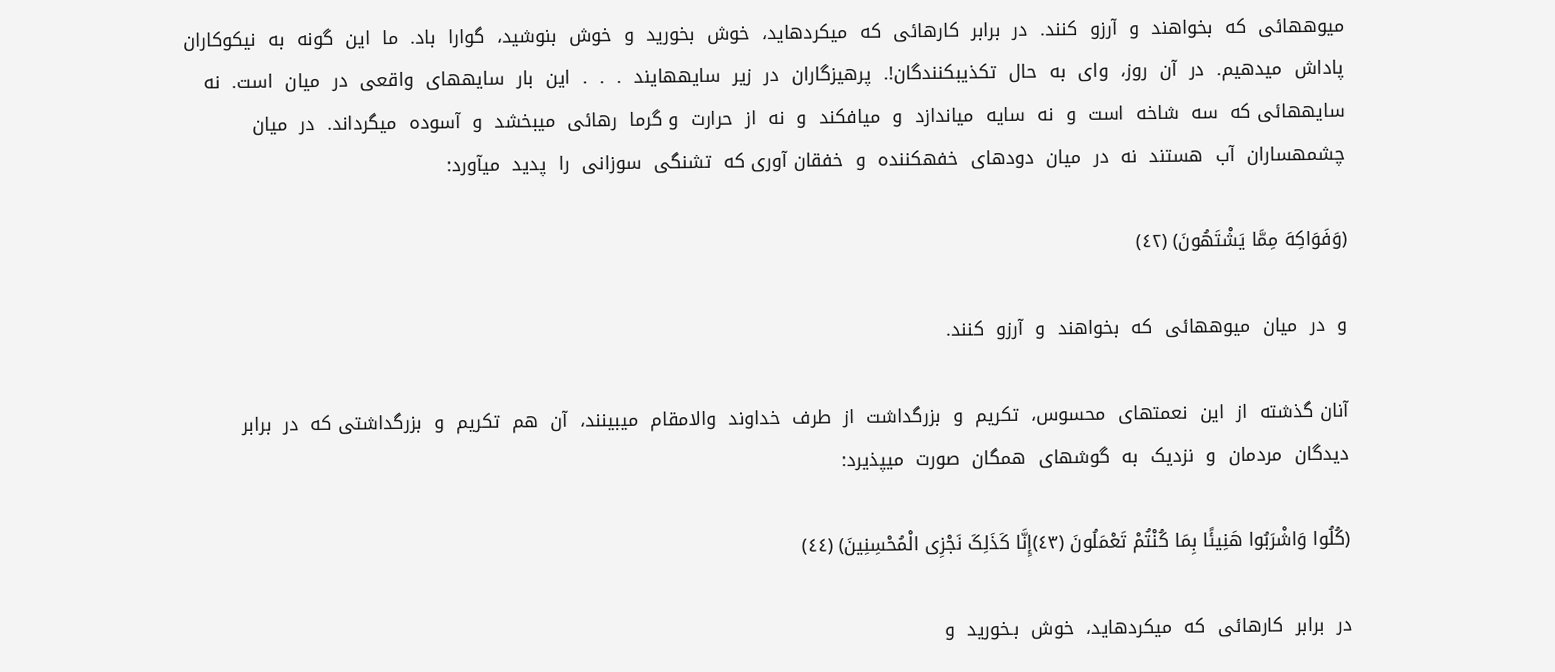میوههائی  که  بخواهند  و  آرزو  کنند.  در  برابر  کارهائی  که  میکردهاید،  خوش  بخورید  و  خوش  بنوشید،  گوارا  باد.  ما  این  گونه  به  نیکوکاران  پاداش  میدهیم.  در  آن  روز،  وای  به  حال  تکذیبکنندگان!.  پرهیزگاران  در  زیر  سایههایند  .  .  .  این  بار  سایههای  واقعی  در  میان  است.  نه  سایههائی که  سه  شاخه  است  و  نه  سایه  میاندازد  و  میافکند  و  نه  از  حرارت  و گرما  رهائی  میبخشد  و  آسوده  میگرداند.  در  میان  چشمهساران  آب  هستند  نه  در  میان  دودهای  خفهکننده  و  خفقان آوری که  تشنگی  سوزانی  را  پدید  میآورد:

(وَفَوَاکِهَ مِمَّا یَشْتَهُونَ) (٤٢)

و  در  میان  میوههائی  که  بخواهند  و  آرزو  کنند.

آنان گذشته  از  این  نعمتهای  محسوس،  تکریم  و  بزرگداشت  از  طرف  خداوند  والامقام  میبینند،  آن  هم  تکریم  و  بزرگداشتی که  در  برابر  دیدگان  مردمان  و  نزدیک  به  گوشهای  همگان  صورت  میپذیرد:

(کُلُوا وَاشْرَبُوا هَنِیئًا بِمَا کُنْتُمْ تَعْمَلُونَ (٤٣)إِنَّا کَذَلِکَ نَجْزِی الْمُحْسِنِینَ) (٤٤)

در  برابر  کارهائی  که  میکردهاید،  خوش  بـخورید  و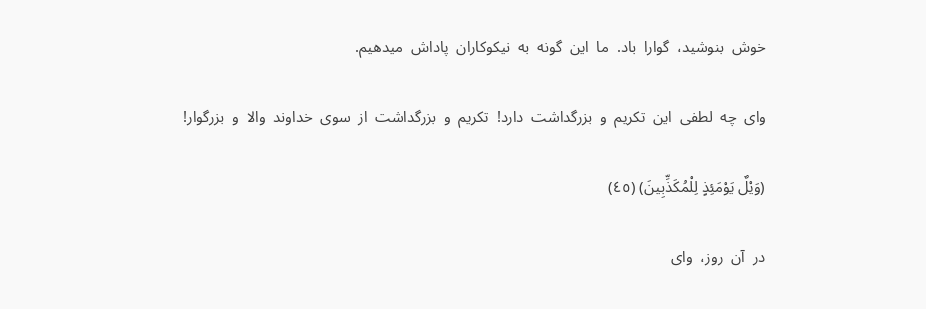خوش  بنوشید،  گوارا  باد.  ما  این  گونه  به  نیکوکاران  پاداش  میدهیم‌.

وای  چه  لطفی  این  تکریم  و  بزرگداشت  دارد!  تکریم  و  بزرگداشت  از  سوی  خداوند  والا  و  بزرگوار!

(وَیْلٌ یَوْمَئِذٍ لِلْمُکَذِّبِینَ) (٤٥)

در  آن  روز،  وای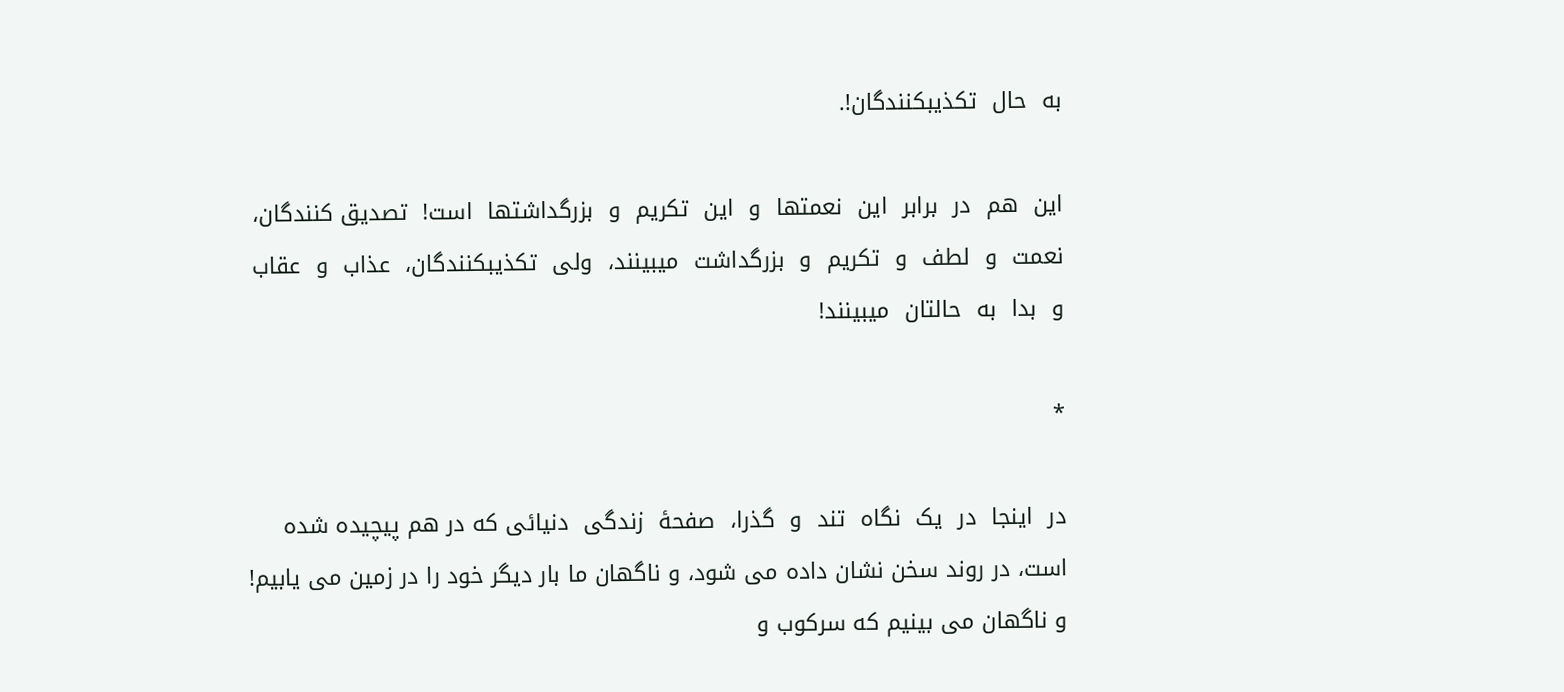به  حال  تکذیبکنندگان‌!.

این  هم  در  برابر  این  نعمتها  و  این  تکریم  و  بزرگداشتها  است!  تصدیق کنندگان،  نعمت  و  لطف  و  تکریم  و  بزرگداشت  میبینند،  ولی  تکذیبکنندگان،  عذاب  و  عقاب  و  بدا  به  حالتان  میبینند!

*

در  اینجا  در  یک  نگاه  تند  و  گذرا،  صفحۀ  زندگی  دنیائی که در هم پیچیده شده است، در روند سخن نشان داده می شود، و ناگهان ما بار دیگر خود را در زمین می یابیم! و ناگهان می بینیم که سرکوب و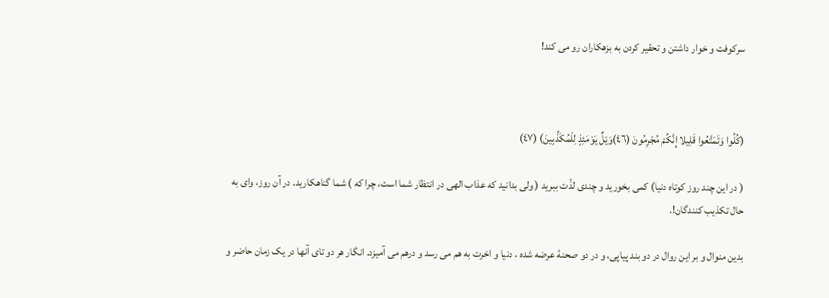سرکوفت و خوار داشتن و تحقیر کردن به بزهکاران رو می کند!



(کُلُوا وَتَمَتَّعُوا قَلِیلا إِنَّکُمْ مُجْرِمُونَ (٤٦)وَیْلٌ یَوْمَئِذٍ لِلْمُکَذِّبِینَ) (٤٧)

( در این چند روز کوتاه دنیا) کمی بخورید و چندی لذّت ببرید ( ولی بدانید که عذاب الهی در انتظار شما است، چرا که ) شما گناهکارید. در آن روز، وای به حال تکذیب کنندگان!.

بدین منوال و بر این روال در دو بند پیاپی، و در دو صحنۀ عرضه شده ، دنیا و اخرت به هم می رسد و درهم می آمیزد. انگار هر دو تای آنها در یک زمان حاضر و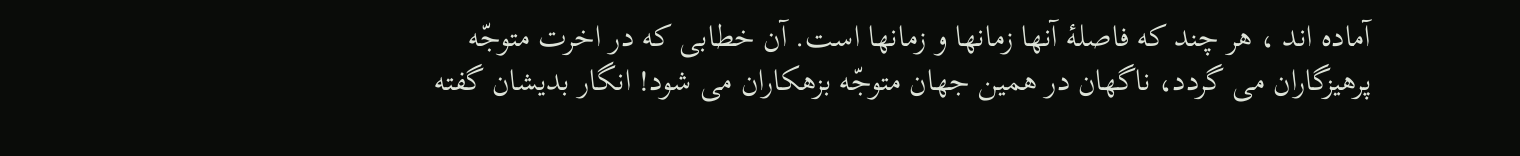آماده اند ، هر چند که فاصلۀ آنها زمانها و زمانها است. آن خطابی که در اخرت متوجّه پرهیزگاران می گردد، ناگهان در همین جهان متوجّه بزهکاران می شود! انگار بدیشان گفته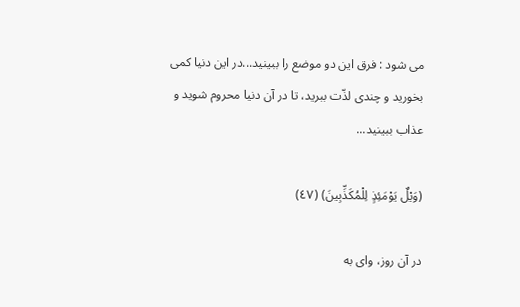می شود : فرق این دو موضع را ببینید...در این دنیا کمی بخورید و چندی لذّت ببرید، تا در آن دنیا محروم شوید و عذاب ببینید...

(وَیْلٌ یَوْمَئِذٍ لِلْمُکَذِّبِینَ) (٤٧)

در آن روز، وای به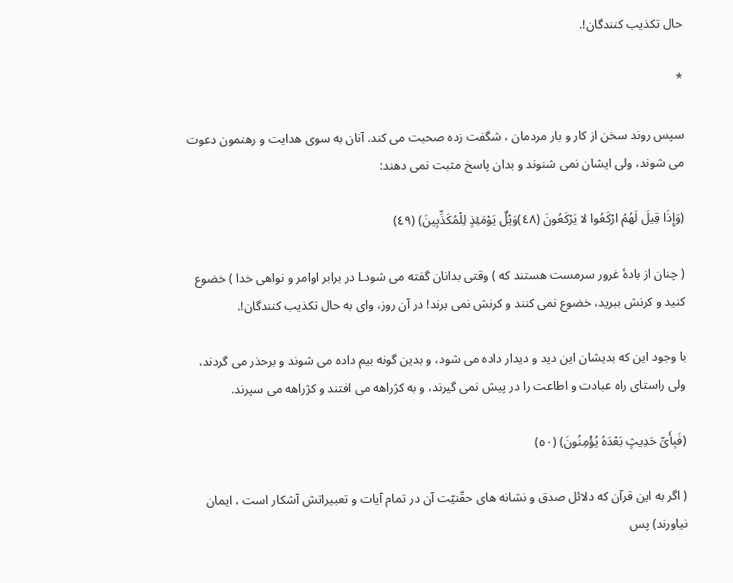حال تکذیب کنندگان!.

*

سپس روند سخن از کار و بار مردمان ، شگفت زده صحبت می کند. آنان به سوی هدایت و رهنمون دعوت می شوند، ولی ایشان نمی شنوند و بدان پاسخ مثبت نمی دهند:

(وَإِذَا قِیلَ لَهُمُ ارْکَعُوا لا یَرْکَعُونَ (٤٨)وَیْلٌ یَوْمَئِذٍ لِلْمُکَذِّبِینَ) (٤٩)

( چنان از بادۀ غرور سرمست هستند که ) وقتی بدانان گفته می شودL در برابر اوامر و نواهی خدا ) خضوع کنید و کرنش ببرید، خضوع نمی کنند و کرنش نمی برند! در آن روز، وای به حال تکذیب کنندگان!.

با وجود این که بدیشان این دید و دیدار داده می شود، و بدین گونه بیم داده می شوند و برحذر می گردند، ولی راستای راه عبادت و اطاعت را در پیش نمی گیرند، و به کژراهه می افتند و کژراهه می سپرند.

(فَبِأَیِّ حَدِیثٍ بَعْدَهُ یُؤْمِنُونَ) (٥٠)

( اگر به این قرآن که دلائل صدق و نشانه های حقّنیّت آن در تمام آیات و تعبیراتش آشکار است ، ایمان نیاورند) پس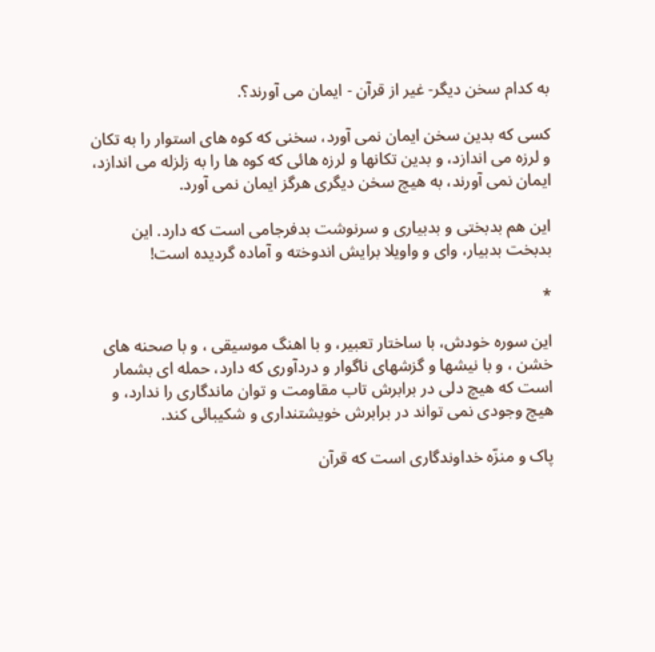به کدام سخن دیگر- غیر از قرآن - ایمان می آورند؟.

کسی که بدین سخن ایمان نمی آورد، سخنی که کوه های استوار را به تکان و لرزه می اندازد، و بدین تکانها و لرزه هائی که کوه ها را به زلزله می اندازد، ایمان نمی آورند، به هیچ سخن دیگری هرگز ایمان نمی آورد.

این هم بدبختی و بدبیاری و سرنوشت بدفرجامی است که دارد. این بدبخت بدبیار، وای و واویلا برایش اندوخته و آماده گردیده است!

*

این سوره خودش، با ساختار تعبیر، و با اهنگ موسیقی ، و با صحنه های خشن ، و با نیشها و گزشهای ناگوار و دردآوری که دارد، حمله ای بشمار است که هیچ دلی در برابرش تاب مقاومت و توان ماندگاری را ندارد، و هیچ وجودی نمی تواند در برابرش خویشتنداری و شکیبائی کند.

پاک و منزّه خداوندگاری است که قرآن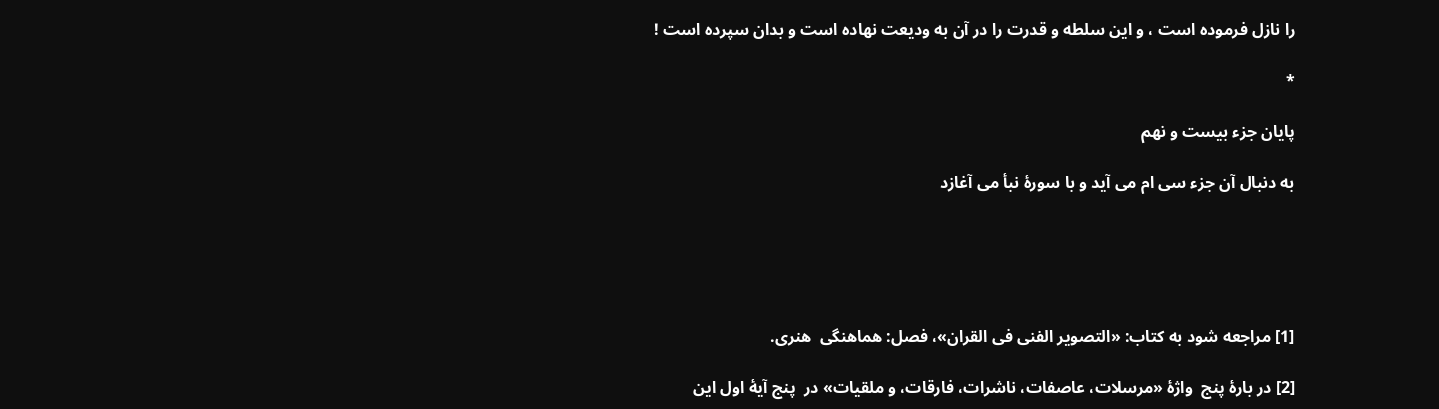را نازل فرموده است ، و این سلطه و قدرت را در آن به ودیعت نهاده است و بدان سپرده است !

*

پایان جزء بیست و نهم

به دنبال آن جزء سی ام می آید و با سورۀ نبأ می آغازد





[1] مراجعه شود به کتاب: «التصویر الفنی فی القران»، فصل: هماهنگی  هنری‌.

[2] در بارۀ پنج  واژۀ «مرسلات، عاصفات، ناشرات، فارقات، و ملقیات» در  پنج آیۀ اول این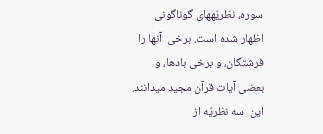سوره، نظریّههای گوناگونی اظهار شده است. برخی  آنها را فرشتگان، و برخی بادها، و بعضی آیات قرآن مجید میدانند. این  سه نظریّه از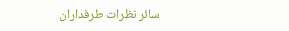سائر نظرات طرفداران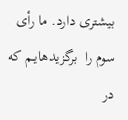بیشتری دارد. ما رأی سوم را  برگزیدهایـم که در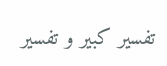تفسیر کبیر و تفسیر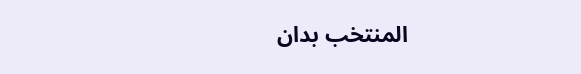المنتخب بدان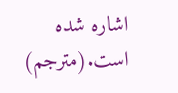اشاره شده  است.(مترجم)